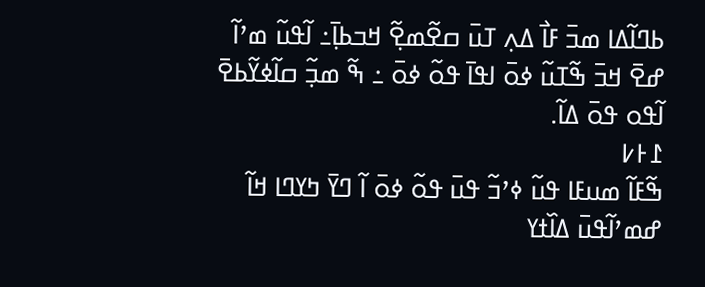ߕߣߊ߬ߡߊ ߘߏ߫ ߓߊ߯ ߡߍ߲ ߠߎ߫ ߛߐ߬ߘߐ߲߬ ߞߏߕߊ߲߫߸ ߊ߬ߟߎ߬ ߘߴߊ߬ ߝߐ߫ ߞߏ߫ ߒ߬ߠߎ߬ ߦߋ߫ ߊߟߊ߫ ߟߋ߬ ߦߋ߫ ߸ ߒ߬ ߘߏ߲߬ ߛߊ߬ߦߌ߬ߕߐ߫ ߊ߬ߟߋ ߟߋ߫ ߡߊ߬.
߁߅߇
ߒ߬ߓߊ߬ ߘߎߓߊ ߟߎ߬ ߦߴߏ߬ ߟߎ߫ ߟߋ߬ ߦߋ߫ ߊ߬ ߣߌ߫ ߤߌߣߊ ߞߊ߬ ߝߘߴߊ߬ߟߎ߫ ߡߊ߰ߙߌ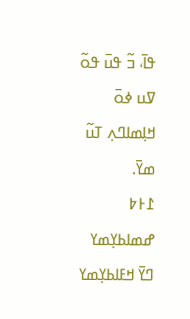ߟߊ߫، ߏ߬ ߟߎ߫ ߟߋ߬ ߜߎ ߦߋ߫ ߞߊ߲ߘߊߣߍ߲ ߠߎ߬ ߘߌ߫.
߁߅߈
ߝߘߊߕߌ߲ߘߌ ߣߌ߫ ߞߓߊߕߌ߲ߘߌ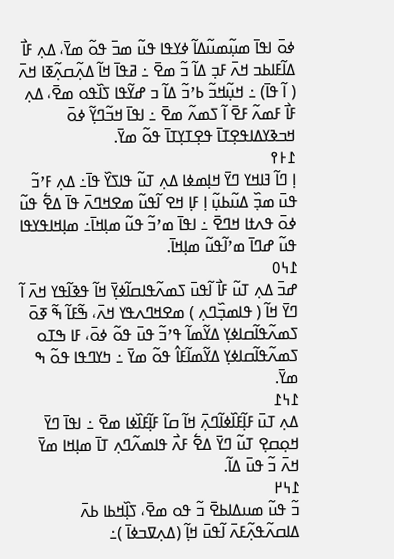ߦߋ߫ ߊߟߊ߫ ߘߎ߲߬ߘߎ߬ߡߊ߬ ߦߌߟߊ ߟߎ߬ ߘߏ߫ ߟߋ߬ ߘߌ߫، ߡߍ߲ ߓߊ߯ ߡߊ߬ߓߊߕߏ ߞߍ߫ ߓߏ߲ ߡߊ߬ ߏ߬ ߘߐ߫ ߸ ߥߟߊ߫ ߞߊ߬ ߡߍ߲߬ߛߍ߲߬ߧߊ ߞߍ߫ ( ߊ߬ ߟߊ߫) ߸ ߞߎ߲߬ߞߏ߬ ߕߴߏ߬ ߡߊ߬ ߏ ߝߌ߬ߟߊ ߖߊ߰ߟߋ ߘߐ߫، ߡߍ߲ ߓߊ߯ ߓߘߍ߬ ߓߐ߫ ߊ߬ ߖߘߍ߬ ߘߐ߫ ߸ ߊߟߊ߫ ߞߏ߬ߣߌ߲߬ ߦߋ߫ ߞߏߢߌߡߊߟߐ߲ߠߊ߫ ߟߐ߲ߠߌ߲ߠߊ߫ ߟߋ߬ ߘߌ߫.
߁߅߉
ߊ߲ ߣߊ߬ ߔߊߞߌ ߣߌ߫ ߞߊ߲ߘߦߊ ߡߍ߲ ߠߎ߬ ߟߊߖߌ߰ ߟߊ߫߸ ߡߍ߲ ߓߴߏ߬ ߟߎ߫ ߘߏ߲߰ ߡߎ߬ߕߎ߲߬ ߊ߲ ߓߊ߲ ߞߐ ߊ߬ߟߎ߬ ߘߐߞߣߍ߫ ߟߊ߫ ߡߐ߱ ߟߎ߬ ߦߋ߫ ߟߍߙߊ ߞߣߐ߫ ߸ ߊߟߊ߫ ߘߴߏ߬ ߟߎ߬ ߘߊ߲ߞߊ߫߸ ߘߊ߲ߞߊߟߌߟߊ ߟߎ߬ ߝߣߊ߫ ߘߴߊ߬ߟߎ߬ ߘߊ߲ߞߊ߫.
߁߆߀
ߝߏ߫ ߡߍ߲ ߠߎ߬ ߓߊ߯ ߊ߬ߟߎ߫ ߖߘߍ߬ߟߊߛߊ߬ߦߌ߲߫ ߞߊ߬ ߟߢߊ߬ߟߌ ߞߍ߫ ߊ߬ ߣߌ߫ ߞߊ߬ ( ߟߊߘߏ߲߰ߣߍ߲ ) ߘߐߞߣߍߟߌ ߞߍ߫، ߒ߬ߓߊ߬ ߒ߬ ߧߋ߫ ߖߘߍ߬ߟߊ߬ߛߊߦߌ߲ ߡߌ߬ߘߊ߬ ߟߴߏ߬ ߟߎ߫ ߟߋ߬ ߦߋ߫، ߓߊ ߒߠߋ ߖߘߍ߬ߟߊ߬ߛߊߦߌ߲ ߡߌ߬ߘߊ߬ߓߊ߮ ߟߋ߬ ߘߌ߫ ߸ ߤߌߣߟߊ ߟߋ߬ ߒ ߘߌ߫.
߁߆߁
ߡߍ߲ ߠߎ߫ ߓߊ߲߬ߓߊ߰ߦߊ߬ߣߍ߲߫ ߞߊ߬ ߛߊ߬ ߓߊ߲߬ߓߊ߰ߦߊ ߘߐ߫ ߸ ߊߟߊ߫ ߣߌ߫ ߞߋ߲ߛߐ߲ ߠߎ߬ ߣߌ߫ ߡߐ߱ ߓߍ߯ ߟߊߘߍ߬ߣߍ߲ ߠߊ߫ ߘߊ߲ߞߊ ߘߌ߫ ߞߍ߫ ߏ߬ ߟߎ߫ ߡߊ߬.
߁߆߂
ߏ߬ ߟߎ߬ ߘߎߡߊߕߐ߫ ߏ߬ ߟߋ ߘߐ߫، ߖߊ߲߰ߞߕߊ ߕߍ߫ ߡߊߛߍ߬ߟߍ߲߬ߓߍ߫ ߊ߬ߟߎ߫ ߞߊ߲߬ (ߡߍ߲ߜߏߦߊ߫ )߸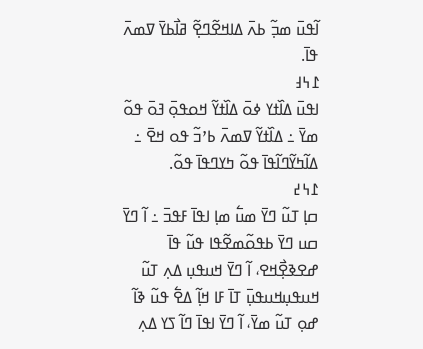ߊ߬ߟߎ߫ ߘߏ߲߬ ߕߍ߫ ߡߊߞߐ߬ߣߐ߲߬ ߥߊ߯ߕߌ߫ ߜߘߍ߫ ߟߊ߫.
߁߆߃
ߊߟߎ߫ ߡߊ߰ߙߌ ߦߋ߫ ߡߊ߰ߙߌ߬ ߞߋߟߋ߲߫ ߔߋ߫ ߟߋ߬ ߘߌ߫ ߸ ߡߊ߰ߙߌ߬ ߜߘߍ߫ ߕߴߏ߬ ߟߋ ߞߐ߫ ߸ ߡߊ߬ߤߌ߬ߣߊ߬ߟߊ߫ ߟߋ߬ ߤߌߣߟߊ߫ ߟߋ߬.
߁߆߄
ߛߊ߲ ߠߎ߬ ߣߌ߫ ߘߎ߱ ߘߊ߲ ߊߟߊ߫ ߓߟߏ߫ ߸ ߊ߬ ߣߌ߫ ߛߎ ߣߌ߫ ߕߟߋ߬ߘߐ߬ߟߊ ߟߎ߬ ߟߊ߫ ߝߐߢߐ߲߯ߞߐ، ߊ߬ ߣߌ߫ ߞߎߟߎ߲ ߡߍ߲ ߠߎ߬ ߞߎߟߎ߲ߞߎߟߎ߲߫ ߠߊ߫ ߓߊ ߞߊ߲߬ ߡߐ߱ ߟߎ߬ ߢߊ߬ ߝߋ߲ ߠߎ߬ ߘߌ߫، ߊ߬ ߣߌ߫ ߊߟߊ߫ ߣߊ߬ ߖߌ ߡߍ߲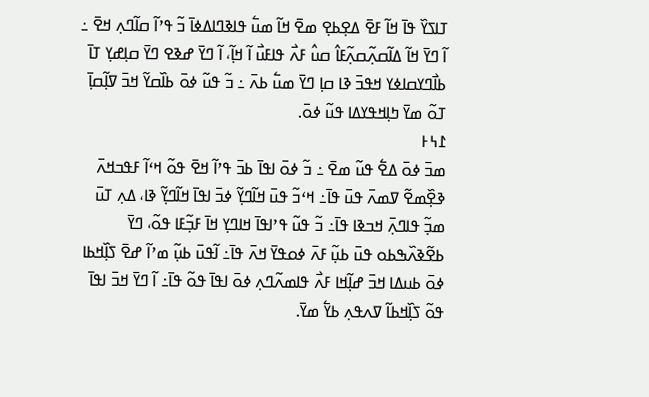ߠߊߖߌ߰ ߟߊ߫ ߞߊ߬ ߓߐ߫ ߡߐ߲ߕߐ߲ ߘߐ߫ ߞߊ߬ ߘߎ߱ ߟߊߢߣߊߡߦߊ߫ ߏ߬ ߟߴߊ߬ ߛߊ߬ߣߍ߲ ߞߐ߫ ߸ ߊ߬ ߣߌ߫ ߞߊ߬ ߡߊ߬ߛߍ߲߬ߛߍ߲߬ߓߊ߮ ߛߎ߮ ߓߍ߯ ߟߊߓߎ߯ ߊ߬ ߞߊ߲߬، ߊ߬ ߣߌ߫ ߝߢߐ ߣߌ߫ ߛߊ߲ߝߌ߲ ߠߊ߫ ߕߊ߯ߣߌߛߊߦߌ ߞߟߏ߫ ߢߊ ߛߊ߲ ߣߌ߫ ߘߎ߱ ߕߍ߫ ߸ ߏ߬ ߟߎ߬ ߦߋ߫ ߕߊ߰ߛߌ߬ ߞߏ߫ ߜߊ߲߬ߛߊ߲߫ ߠߋ߬ ߘߌ߫ ߤߊ߲ߞߟߌߡߊ ߟߎ߬ ߦߋ߫.
߁߆߅
ߘߏ߫ ߦߋ߫ ߡߐ߱ ߟߎ߬ ߘߐ߫ ߸ ߏ߬ ߦߋ߫ ߊߟߊ߫ ߕߏ߫ ߟߴߊ߬ ߞߐ߫ ߟߋ߬ ߞߵߊ߬ ߓߟߏߞߍ߫ ߢߐ߲߰ߘߐ߬ ߜߘߍ߫ ߟߎ߫ ߟߊ߫߸ ߞߵߏ߬ ߟߎ߫ ߞߊ߬ߣߌ߲߬ ߦߏ߫ ߊߟߊ߫ ߞߊ߬ߣߌ߲߬ ߢߊ، ߡߍ߲ ߠߎ߫ ߘߏ߲߬ ߟߊߣߍ߲߫ ߞߏߢߊ ߟߊ߫߸ ߏ߬ ߟߎ߬ ߟߴߊߟߊ߫ ߞߊߣߌ߲ ߞߊ߫ ߓߏ߲߬ߓߊ ߟߋ߬، ߣߌ߫ ߕߐ߬ߢߍ߰ߒߕߋ ߟߎ߫ ߕߎ߲߬ ߓߍ߫ ߦߋߟߌ߫ ߞߍ߫ ߟߊ߫߸ ߊ߬ߟߎ߫ ߕߎ߲߬ ߘߴߊ߬ ߝߐ߫ ߖߊ߲߰ߞߕߊ ߦߋ߫ ߕߎߡߊ ߞߏ߫ ߝߊ߲߬ߞߊ ߓߍ߯ ߟߊߘߍ߬ߣߍ߲ ߦߋ߫ ߊߟߊ߫ ߟߋ߬ ߟߊ߫߸ ߊ߬ ߣߌ߫ ߞߏ߫ ߊߟߊ߫ ߟߋ߬ ߖߊ߲߰ߞߕߊ߬ ߜߍߟߍ߲ ߕߌ߱ ߘߌ߫.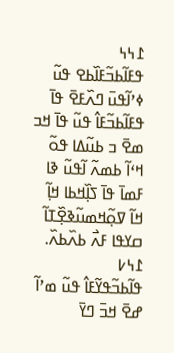߁߆߆
ߟߓߊ߬ߕߏ߬ߓߊ߰ߕߐ ߟߎ߬ ߦߴߊ߬ߟߎ߫ ߣߍ߰ߓߐ߫ ߟߊ߫ ߟߓߊ߬ߕߏ߬ߓߊ߮ ߟߎ߬ ߟߊ߫ ߞߏ ߘߐ߫ ߏ ߕߎ߬ߡߊ ߟߋ߬ ߞߵߊ߬ ߕߘߍ߬ ߊ߬ߟߎ߬ ߢߊ ߓߘߊ߫ ߟߊ߫ ߖߊ߲߰ߞߕߊ ߞߊ߲߬ ߞߊ߬ ߜߋ߲߬ߞߘߎ߬ߢߐ߲߰ߠߊ߬ ߛߌߟߊ ߓߍ߯ ߕߍ߰ߕߍ߰.
߁߆߇
ߟߊ߬ߕߏ߬ߟߌ߬ߓߊ߮ ߟߎ߬ ߘߴߊ߬ ߝߐ߫ ߞߏ߫ ߣߌ߫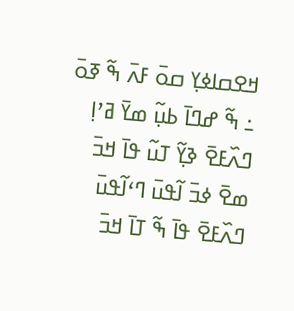ߞߐߛߊߦߌ߲ ߛߋ߫ ߓߍ߫ ߒ߬ ߧߋ߫ ߸ ߒ߬ ߝߣߊ߫ ߕߎ߲߬ ߘߌ߫ ߥߴߊ߲ ߣߍ߰ߓߐ߫ ߢߌ߲߬ ߠߎ߬ ߟߊ߫ ߞߏ߫ ߘߐ߫ ߦߏ߫ ߊ߬ߟߎ߫ ߣߵߊ߬ߟߎ߫ ߣߍ߰ߓߐ߫ ߟߊ߫ ߒ߬ ߠߊ߫ ߞߏ߫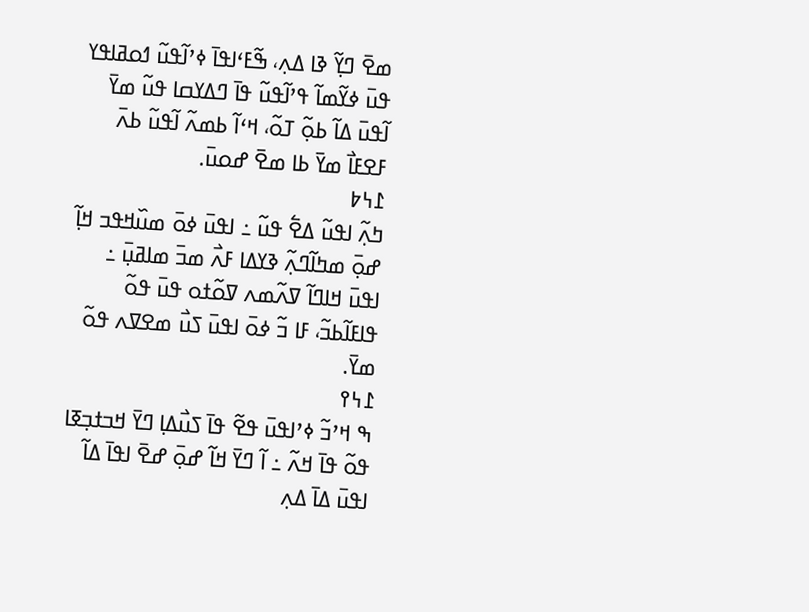ߘߐ߫ ߣߌ߲߬ ߢߊ ߡߍ߲، ߒ߬ߓߵߊߟߊ߫ ߦߴߊ߬ߟߎ߬ ߗߋߥߊߟߌ ߟߎ߫ ߦߌ߬ߘߊ߬ ߟߴߊ߬ߟߎ߬ ߟߊ߫ ߣߡߌߛߊ ߟߎ߬ ߘߌ߫ ߊ߬ߟߎ߫ ߡߊ߬ ߕߋ߲߬ ߠߋ߬، ߞߵߊ߬ ߕߘߍ߬ ߊ߬ߟߎ߬ ߕߍ߫ ߓߐߓߊ߯ ߘߌ߫ ߕߊ ߘߐ߫ ߝߋߎ߫.
߁߆߈
ߤߍ߲߬ ߊߟߎ߬ ߡߐ߱ ߟߎ߬ ߸ ߊߟߎ߫ ߦߋ߫ ߘߎ߰ߞߟߏ ߞߊ߲߬ ߝߋ߲߫ ߘߤߊ߬ߣߍ߲߬ ߢߌߡߊ ߓߍ߯ ߘߏ߫ ߘߊߥߎ߲߫ ߸ ߊߟߎ߫ ߞߊߣߊ߬ ߜߍ߬ߘߍ ߜߋ߬ߙߋ ߟߎ߫ ߟߋ߬ ߟߊߓߊ߬ߕߏ߬، ߓߊ ߏ߬ ߦߋ߫ ߊߟߎ߫ ߖߎ߯ ߘߐߜߍ ߟߋ߬ ߘߌ߫.
߁߆߉
ߒ ߞߴߏ߬ ߦߴߊߟߎ߫ ߟߐ߬ ߟߊ߫ ߖߎ߯ߡߊ߲ ߣߌ߫ ߞߏߙߏ߲ߧߊ ߟߋ߬ ߟߊ߫ ߞߍ߬ ߸ ߊ߬ ߣߌ߫ ߞߊ߬ ߝߋ߲߫ ߝߐ߫ ߊߟߊ߫ ߡߊ߬ ߊߟߎ߫ ߡߊ߫ ߡߍ߲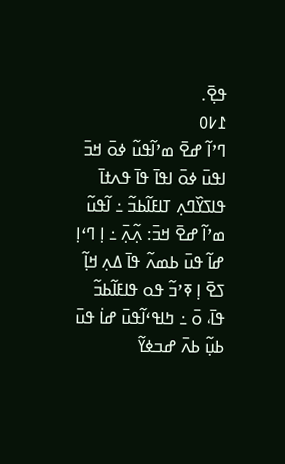ߟߐ߲߫.
߁߇߀
ߣߴߊ߬ ߝߐ߫ ߘߴߊ߬ߟߎ߬ ߦߋ߫ ߞߏ߫ ߊߟߎ߫ ߦߋ߫ ߊߟߊ߫ ߟߊ߫ ߟߍߙߊ߫ ߟߊߖߌ߰ߣߍ߲ ߠߊߓߊ߬ߕߏ߬ ߸ ߊ߬ߟߎ߬ ߘߴߊ߬ ߝߐ߫ ߞߏ߫: ߍ߲߬ߍ߲߫ ߸ ߊ߲ ߣߵߊ߲ ߝߊ߬ ߟߎ߫ ߕߘߍ߬ ߟߊ߫ ߡߍ߲ ߞߊ߲߬ ߖߐ߫ ߊ߲ ߧߴߏ߬ ߟߋ ߟߊߓߊ߬ߕߏ߬ ߟߊ߫، ߋ߫ ߸ ߤߊߟߵߊ߬ߟߎ߫ ߝߊ߭ ߟߎ߫ ߕߎ߲߬ ߕߍ߫ ߝߏߦߌ߬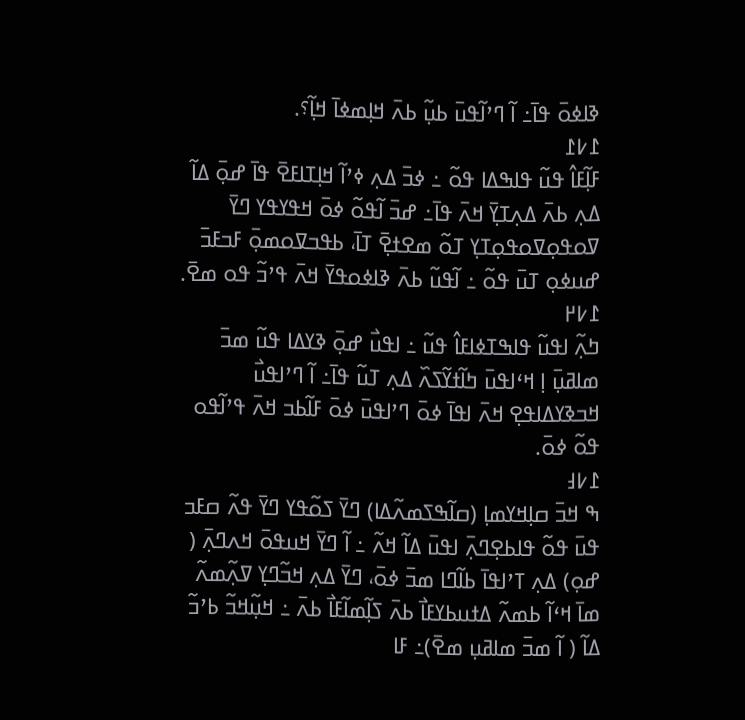ߢߊߦߋ߫ ߟߊ߫߸ ߊ߬ ߣߴߊ߬ߟߎ߫ ߕߎ߲߬ ߕߍ߫ ߞߊ߲ߘߦߊ߫ ߞߊ߲߬؟.
߁߇߁
ߓߊ߲߬ߓߊ߮ ߟߎ߬ ߟߊߒߡߊ ߟߋ߬ ߸ ߦߏ߫ ߡߍ߲ ߦߴߊ߬ ߞߊ߲ߠߊߓߐ߫ ߟߊ߫ ߝߋ߲߫ ߡߊ߬ ߡߍ߲ ߕߍ߫ ߡߍ߲ߠߌ߲߫ ߞߍ߫ ߟߊ߫߸ ߝߏ߫ ߊ߬ߟߋ߬ ߦߋ߫ ߞߟߌߟߌ ߣߌ߫ ߜߋߟߋ߲ߜߋߟߋ߲ߠߌ߲ ߠߋ߬ ߘߐߙߐ߲߫ ߠߊ߫، ߕߟߏߜߋߘߋ߲߫ ߓߏߓߏ߫ ߝߎߦߋ߲ ߠߎ߫ ߟߋ߬ ߸ ߊ߬ߟߎ߬ ߕߍ߫ ߢߊߦߋߟߌ߫ ߞߍ߫ ߟߴߏ߬ ߟߋ ߘߐ߫.
߁߇߂
ߤߍ߲߬ ߊߟߎ߬ ߟߊߒߠߦߊߓߊ߮ ߟߎ߬ ߸ ߊߟߎ߯ ߝߋ߲߫ ߢߌߡߊ ߟߎ߬ ߘߏ߫ ߘߊߥߎ߲߫ ߊ߲ ߞߵߊߟߎ߫ ߤߊ߬ߙߌ߬ߖߍ߰ ߡߍ߲ ߠߎ߬ ߟߊ߫߸ ߊ߬ ߣߴߊߟߎ߯ ߞߏߢߌߡߊߟߐ߲ ߞߍ߫ ߊߟߊ߫ ߦߋ߫ ߣߴߊߟߎ߫ ߦߋ߫ ߓߊ߬ߕߏ ߞߍ߫ ߟߴߊ߬ߟߋ ߟߋ߬ ߦߋ߫.
߁߇߃
ߒ ߞߏ߫ ߛߊ߲ߞߌߘߊ߲ (ߛߊ߬ߒߖߘߍ߬ߡߊ) ߣߌ߫ ߖߋ߬ߟߌ ߣߌ߫ ߟߍ߬ ߛߓߏ ߟߎ߫ ߟߋ߬ ߟߊߕߐ߲ߣߍ߲߫ ߊߟߎ߫ ߡߊ߬ ߞߍ߬ ߸ ߊ߬ ߣߌ߫ ߞߎߟߋ߫ ߞߍߣߍ߲߫ ( ߝߋ߲) ߡߍ߲ ߠߴߊߟߊ߫ ߕߊ߬ߣߊ ߘߏ߫ ߦߋ߫، ߣߌ߫ ߡߍ߲ ߞߏ߬ߣߌ߲ ߜߍ߲߬ߘߍ߬ ߘߊ߫ ߞߵߊ߬ ߕߘߍ߬ ߡߙߎߕߌߓߊ߯ ߕߍ߫ ߖߊ߲߬ߘߊ߬ߓߊ߯ ߕߍ߫ ߸ ߞߎ߲߬ߞߏ߬ ߕߴߏ߬ ߡߊ߬ ( ߊ߬ ߘߏ߫ ߘߊߥߎ߲ ߘߐ߫)߸ ߓߊ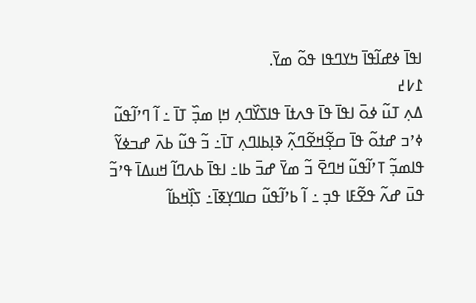ߊߟߊ߫ ߦߝߊ߬ߟߊ߫ ߤߌߣߟߊ ߟߋ߬ ߘߌ߫.
߁߇߄
ߡߍ߲ ߠߎ߬ ߦߋ߫ ߊߟߊ߫ ߟߊ߫ ߟߍߙߊ߫ ߟߊߖߌ߰ߣߍ߲ ߞߊ߲ ߘߏ߲߰ ߠߊ߫ ߸ ߊ߬ ߣߴߊ߬ߟߎ߬ ߦߴߏ ߝߙߋ߬ ߟߊ߫ ߛߐ߲߬ߞߐ߬ߣߍ߲߬ ߢߊ߲ߕߊߣߍ߲ ߠߊ߫߸ ߏ߬ ߟߎ߬ ߕߍ߫ ߝߏߦߌ߬ ߟߊߘߏ߲߬ ߠߴߊ߬ߟߎ߬ ߞߣߐ߫ ߏ߬ ߘߌ߫ ߝߏ߫ ߕߊ߸ ߊߟߊ߫ ߕߍߣߊ߬ ߞߎߡߊ߫ ߟߴߏ߬ ߟߎ߫ ߝߍ߬ ߟߐ߬ߓߊ ߟߏ߲ ߸ ߊ߬ ߕߴߊ߬ߟߎ߬ ߛߊߣߌ߲ߧߊ߫߸ ߖߊ߲߰ߞߕߊ߬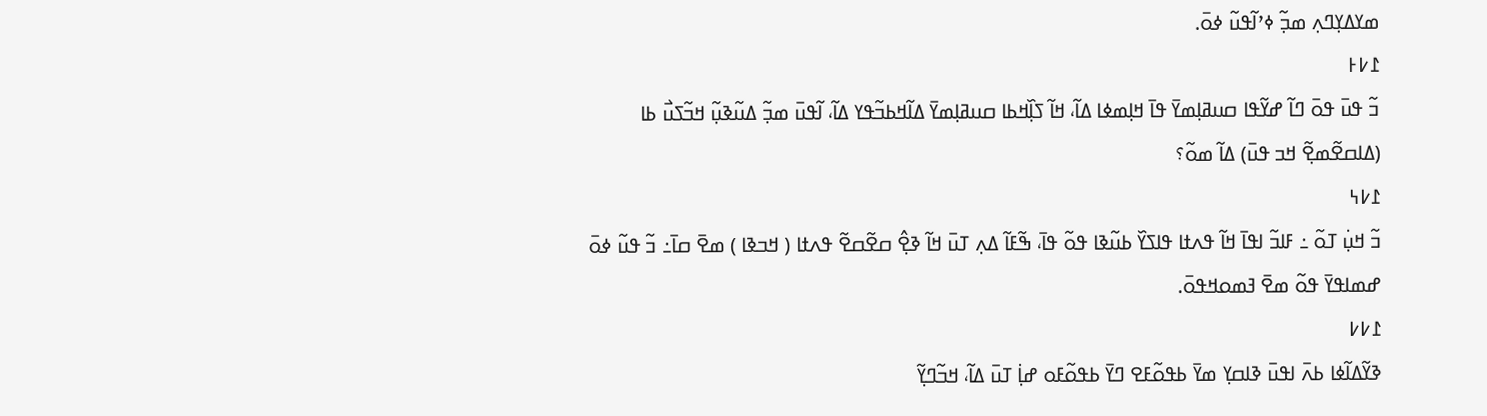ߘߌߡߌ߲ߣߍ߲ ߘߏ߲߬ ߦߴߊ߬ߟߎ߬ ߦߋ߫.
߁߇߅
ߏ߬ ߟߎ߫ ߟߋ߫ ߣߊ߬ ߝߌ߬ߟߊ ߛߎߥߊ߲ߘߌ߫ ߟߊ߫ ߞߊ߲ߘߦߊ ߡߊ߬، ߞߊ߬ ߖߊ߲߰ߞߕߊ ߛߎߥߊ߲ߘߌ߫ ߡߊ߬ߞߕߏ߬ߟߌ ߡߊ߬، ߊ߬ߟߎ߫ ߘߏ߲߬ ߡߎ߬ߢߎ߲߬ ߞߏ߬ߖߎ߯ ߕߊ (ߡߊߛߐ߬ߘߐ߲߬ ߞߏ ߟߎ߫) ߡߊ߬ ߘߋ߬؟
߁߇߆
ߏ߬ ߞߎ߲߭ ߠߋ߬ ߸ ߓߊߏ߬ ߊߟߊ߫ ߞߊ߬ ߟߍߙߊ ߟߊߖߌ߰ ߕߎ߬ߢߊ ߟߋ߬ ߟߊ߫، ߒ߬ߓߊ߬ ߡߍ߲ ߠߎ߫ ߞߊ߬ ߢߐ߲߮ ߛߐ߬ߛߐ߬ ߟߍߙߊ ( ߞߏߢߊ ) ߘߐ߫ ߛߊ߫߸ ߏ߬ ߟߎ߬ ߦߋ߫ ߝߘߊߟߌ߫ ߟߋ߬ ߘߐ߫ ߔߘߋߞߟߋ߫.
߁߇߇
ߢߌ߬ߡߊ߬ߦߊ ߕߍ߫ ߊߟߎ߫ ߢߊߛߌ߲ ߘߌ߫ ߕߟߋ߬ߓߐ ߣߌ߫ ߕߟߋ߬ߓߋ ߝߊ߲߭ ߠߎ߫ ߡߊ߬، ߞߏ߬ߣߌ߲߬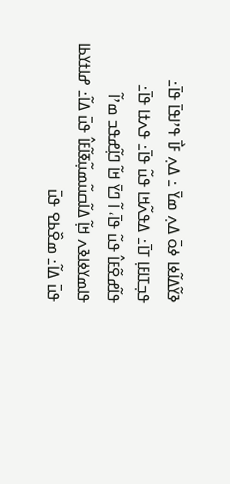ߢߌ߬ߡߊ߬ߦߊ ߦߋ߫ ߡߍ߲ ߘߌ߫ ߸ ߡߍ߲ ߓߊ߯ ߟߴߊߟߊ߫ ߟߊ߫߸ ߟߏ߲ߠߊߓߊ߲ ߠߊ߫߸ ߡߟߍ߬ߞߊ ߟߎ߬ ߟߊ߫߸ ߟߍߙߊ ߟߊ߫߸ ߟߊ߬ߝߐ߬ߓߊ߮ ߟߎ߬ ߟߊ߫، ߊ߬ ߣߌ߫ ߞߊ߬ ߣߊ߲߬ߝߟߏ ߘߴߊ߬ ߟߊߘߌߦߊߢߍ ߞߊ߲߬ ߡߊ߬ߛߎ߬ߘߎ߲߬ߧߊ߬ߓߊ߮ ߟߎ߫ ߡߊ߬߸ ߝߊߙߌߕߊ ߟߎ߫ ߡߊ߬߸ ߘߐ߰ߕߐ ߟߎ߫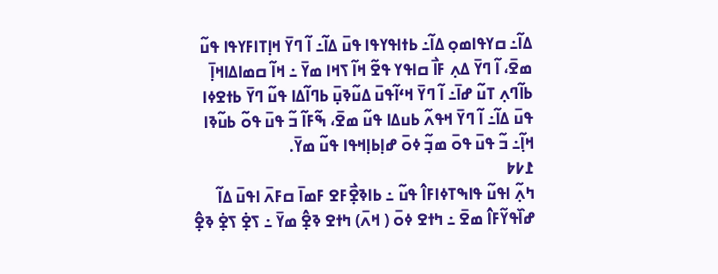ߡߊ߬߸ ߛߌߟߊߘߋ߲ ߡߊ߬߸ ߕߙߊߟߌߟߊ ߟߎ߫ ߡߊ߬߸ ߊ߬ ߣߌ߫ ߞߊ߲ߠߊߓߌߟߊ ߟߎ߬ ߘߐ߫، ߊ߬ ߣߌ߫ ߡߍ߲ ߓߊ߯ ߛߊߟߌ ߟߐ߬ ߞߊ߬ ߖߞߊ ߘߌ߫ ߸ ߞߊ߬ ߛߘߊߡߊߞߊ߲߫ ߕߊ߬ߣߍ߲ ߠߎ߬ ߝߊ߫߸ ߊ߬ ߣߌ߫ ߞߵߊ߬ߟߎ߫ ߡߎ߬ߢߎ߲߫ ߕߣߊ߬ߡߊ ߟߎ߬ ߣߌ߫ ߕߙߐߦߊ ߟߎ߫ ߡߊ߬߸ ߊ߬ ߣߌ߫ ߞߟߍ߬ ߕߎߡߊ ߟߎ߬ ߘߐ߫، ߒ߬ߓߊ߬ ߏ߬ ߟߎ߫ ߟߋ߬ ߕߎ߬ߢߊ ߞߊ߲߬߸ ߏ߬ ߟߎ߫ ߟߋ߫ ߘߏ߲߬ ߦߋ߫ ߝߊ߲ߕߊ߲ߞߟߊ ߟߎ߬ ߘߌ߫.
߁߇߈
ߤߍ߲߬ ߊߟߎ߬ ߟߊߒߠߦߊߓߊ߮ ߟߎ߬ ߸ ߕߊߢߐ߲߯ߓߐ ߓߘߊ߫ ߛߓߍ߫ ߊߟߎ߫ ߡߊ߬ ߝߊ߰ߟߌ߬ߓߊ߮ ߘߐ߫ ߸ ߤߙߐ ߦߋ߫ ( ߞߍ߫) ߤߙߐ ߢߐ߲߮ ߘߌ߫ ߸ ߖߐ߲߭ ߖߐ߲߭ ߢߐ߲߮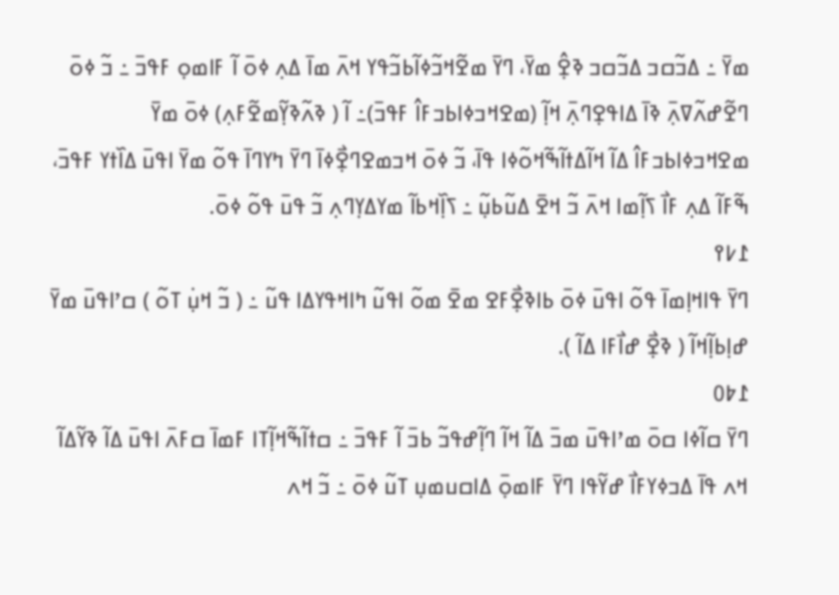ߘߌ߫ ߸ ߡߏ߬ߛߏ ߡߏ߬ߛߏ ߢߐ߲߮ ߘߌ߫، ߣߌ߫ ߘߐ߬ߞߏ߬ߦߊ߬ߕߏ߬ߟߌ ߞߍ߫ ߘߊ߫ ߡߍ߲ ߦߋ߫ ߊ߬ ߓߊߘߋ߲ ߓߟߏ߫ ߸ ߏ߬ ߦߋ߫ ߣߐ߬ߝߍ߬ߜߍ߲߫ ߢߊ߫ ߡߊߟߐ߲ߣߍ߲߫ ߞߊ߲߬ (ߘߐߞߏߦߊߕߏߓߊ߮ ߓߟߏ߫)߸ ߊ߬ ( ߢߍ߬ߢߌ߲߬ߘߐ߬ߓߍ߲) ߦߋ߫ ߘߌ߫ ߘߐߞߏߦߊߕߏߓߊ߮ ߡߊ߬ ߞߊ߬ߡߙߊ߬ߒ߬ߞߋ߬ߦߊ ߟߊ߫، ߏ߬ ߦߋ߫ ߞߏߘߐߣߐ߲߯ߦߊ߫ ߣߌ߫ ߤߌߣߊ߫ ߟߋ߬ ߘߌ߫ ߊߟߎ߫ ߡߊ߰ߙߌ ߓߟߏ߫، ߒ߬ߓߊ߬ ߡߍ߲ ߓߊ߯ ߖߊ߲߬ߘߊ ߞߍ߫ ߏ߬ ߞߐ߫ ߡߎ߬ߕߎ߲߬ ߸ ߖߊ߲߰ߞߕߊ߬ ߘߌߡߌ߲ߣߍ߲ ߏ߬ ߟߎ߫ ߟߋ߬ ߦߋ߫.
߁߇߉
ߣߌ߫ ߟߊߞߊ߲ߘߊ߫ ߟߋ߬ ߊߟߎ߫ ߦߋ߫ ߕߊߢߐ߲߯ߓߐ ߘߐ߫ ߘߋ߬ ߊߟߎ߬ ߤߊߞߟߌߡߊ ߟߎ߬ ߸ ( ߏ߬ ߞߎ߲߭ ߠߋ߬ ) ߛߴߊߟߎ߫ ߘߌ߫ ߝߊ߲ߕߊ߲߬ߞߊ߬ ( ߢߐ߲߯ ߝߊ߯ߓߊ ߡߊ߬ ).
߁߈߀
ߣߌ߫ ߛߊ߬ߦߊ ߛߋ߫ ߘߴߊߟߎ߫ ߘߏ߫ ߡߊ߬ ߞߊ߬ ߣߊ߲߬ߝߟߏ߬ ߕߏ߫ ߊ߬ ߓߟߏ߫ ߸ ߛߙߊ߬ߒ߬ߞߊ߲߬ߠߊ ߓߘߊ߫ ߛߓߍ߫ ߊߟߎ߫ ߡߊ߬ ߢߌ߬ߡߊ߬ ߞߍ ߟߊ߫ ߡߏߦߌߓߊ߯ ߝߌ߬ߟߊ ߣߌ߫ ߓߊߘߋ߲߫ ߡߊߛߎߘߎ߲ ߠߎ߬ ߦߋ߫ ߸ ߏ߬ ߞߍ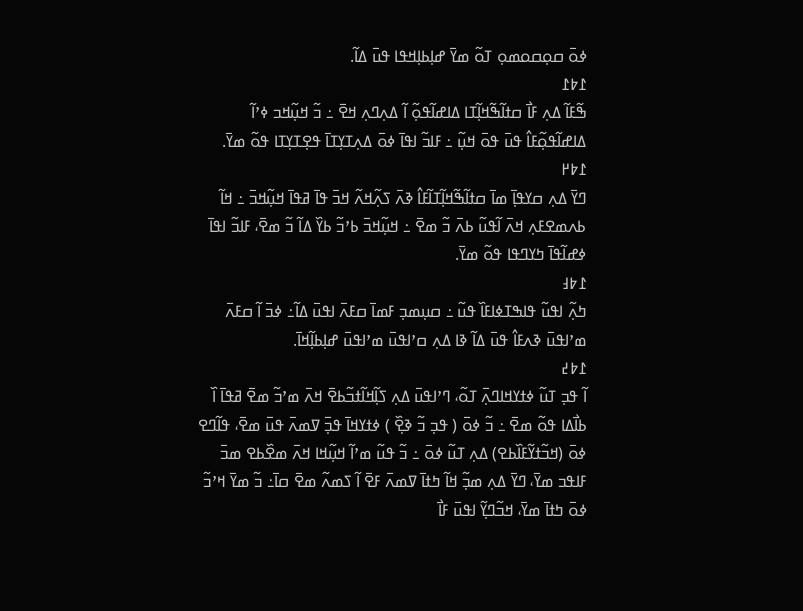ߦߋ߫ ߛߋ߲ߛߋߘߋ߲ ߠߋ߬ ߘߌ߫ ߝߊ߲ߕߊ߲ߞߟߊ ߟߎ߫ ߡߊ߬.
߁߈߁
ߒ߬ߓߊ߬ ߡߍ߲ ߓߊ߯ ߛߙߊ߬ߒ߬ߞߊ߲߬ߠߊ ߡߊߝߊ߬ߟߋ߲߬ ߊ߬ ߡߍ߲ߣߍ߲ ߞߐ߫ ߸ ߏ߬ ߞߎ߲߬ߞߏ ߦߴߊ߬ ߡߊߝߊ߬ߟߋ߲߬ߓߊ߮ ߟߎ߫ ߟߋ߫ ߞߎ߲߬ ߸ ߓߊߏ߬ ߊߟߊ߫ ߦߋ߫ ߡߍ߲ߠߌ߲ߠߊ߫ ߟߐ߲ߠߌ߲ߠߊ ߟߋ߬ ߘߌ߫.
߁߈߂
ߣߌ߫ ߡߍ߲ ߛߌߟߊ߲߫ ߘߊ߫ ߛߙߊ߬ߒ߬ߞߊ߲߬ߠߊ߬ߓߊ߮ ߢߍ߫ ߖߍ߲߬ߞߍ߬ ߞߏ߫ ߟߊ߫ ߥߟߊ߫ ߞߎ߲߬ߞߏ߫ ߸ ߞߊ߬ ߕߍߘߐߓߍ߲ ߞߍ߫ ߊ߬ߟߎ߬ ߕߍ߫ ߏ߬ ߘߐ߫ ߸ ߞߎ߲߬ߞߏ߫ ߕߴߏ߬ ߕߌ߰ ߡߊ߬ ߏ߬ ߘߐ߫، ߓߊߏ߬ ߊߟߊ߫ ߦߝߊ߬ߟߊ߫ ߤߌߣߟߊ ߟߋ߬ ߘߌ߫.
߁߈߃
ߤߍ߲߬ ߊߟߎ߬ ߟߊߒߠߦߊߓߊ߰ ߟߎ߬ ߸ ߛߎ߲ߘߏ߲ ߓߘߊ߫ ߛߓߍ߫ ߊߟߎ߫ ߡߊ߬߸ ߦߏ߫ ߊ߬ ߛߓߍ߫ ߘߴߊߟߎ߫ ߢߍߓߊ߮ ߟߎ߫ ߡߊ߬ ߢߊ ߡߍ߲ ߛߴߊߟߎ߫ ߘߴߊߟߎ߫ ߝߊ߲ߕߊ߲߬ߞߊ߫.
߁߈߄
ߊ߬ ߟߏ߲ ߠߎ߬ ߦߙߌߞߊߣߍ߲߫ ߠߋ߬، ߣߴߊߟߎ߫ ߡߍ߲ ߖߊ߲߬ߞߊ߬ߙߏ߬ߕߐ߫ ߞߍ߫ ߘߴߏ߬ ߘߐ߫ ߥߟߊ߫ ߊ߰ ߕߊ߯ߡߊ ߟߋ߬ ߘߐ߫ ߸ ߏ߬ ߦߋ߫ ( ߟߏ߲ ߏ߬ ߢߐ߲߰ ) ߦߙߌߞߊ߫ ߟߏ߲߫ ߜߘߍ߫ ߟߎ߫ ߘߐ߫، ߟߊ߬ߣߐ ߦߋ߫ (ߞߏ߬ߙߌ߬ߓߊ߰ߕߐ) ߡߍ߲ ߠߎ߬ ߦߋ߫ ߸ ߏ߬ ߟߎ߬ ߘߴߊ߬ ߞߎ߲߬ߞߊ ߞߍ߫ ߘߐ߰ߕߐ ߘߏ߫ ߓߊߟߏ ߘߌ߫، ߣߌ߫ ߡߍ߲ ߘߏ߲߬ ߞߊ߬ ߤߙߊ߫ ߜߘߍ߫ ߓߐ߫ ߊ߬ ߖߘߍ߬ ߘߐ߫ ߛߊ߫߸ ߏ߬ ߘߌ߫ ߞߴߏ߬ ߦߋ߫ ߤߙߊ߫ ߘߌ߫، ߞߏ߬ߣߌ߲߬ ߊߟߎ߫ ߓߊ߯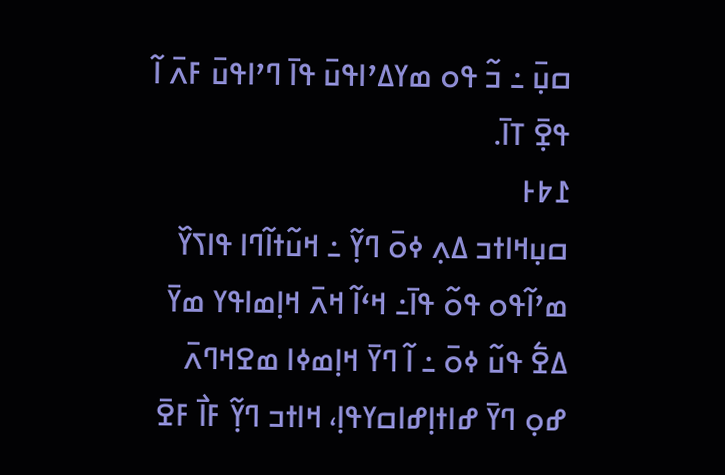ߛߎ߲߫ ߸ ߏ߬ ߟߋ ߘߌߡߴߊߟߎ߫ ߟߊ߫ ߣߴߊߟߎ߫ ߓߍ߫ ߊ߬ ߟߐ߲߫ ߠߊ߫.
߁߈߅
ߛߎ߲ߞߊߙߏ ߡߍ߲ ߦߋ߫ ߣߌ߲߬ ߸ ߞߎ߬ߙߊ߬ߣߊ ߟߊߖߌ߰ ߘߴߊ߬ߟߋ ߟߋ߬ ߟߊ߫߸ ߞߵߊ߬ ߞߍ߫ ߞߊ߲ߘߊߟߌ ߘߌ߫ ߡߐ߱ ߟߎ߬ ߦߋ߫ ߸ ߊ߬ ߣߌ߫ ߞߊ߲ߘߦߊ ߘߐߞߣߍ߫ ߝߋ߲ ߣߌ߫ ߝߊߙߊ߲ߝߊߛߌߟߊ߲، ߞߊߙߏ ߣߌ߲߬ ߓߊ߯ ߓߐ߫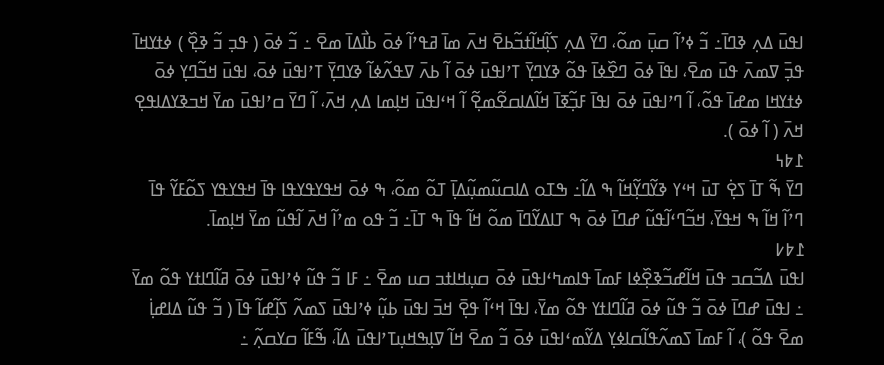ߊߟߎ߫ ߡߍ߲ ߢߣߊ߫߸ ߏ߬ ߦߴߊ߬ ߛߎ߲߫ ߘߋ߬، ߣߌ߫ ߡߍ߲ ߖߊ߲߬ߞߊ߬ߙߏ߬ߕߐ߫ ߞߍ߫ ߘߊ߫ ߥߟߴߊ߬ ߦߋ߫ ߕߊ߯ߡߊ߫ ߘߐ߫ ߸ ߏ߬ ߦߋ߫ ( ߟߏ߲ ߏ߬ ߢߐ߲߰ ) ߦߙߌߞߊ߫ ߟߏ߲߫ ߜߘߍ߫ ߟߎ߫ ߘߐ߫، ߊߟߊ߫ ߦߋ߫ ߣߐ߰ߦߊ߫ ߟߋ߬ ߢߌߣߌ߲߫ ߠߴߊߟߎ߫ ߦߋ߫ ߊ߬ ߕߍ߫ ߜߟߍ߬ߦߊ߬ ߢߌߣߌ߲߫ ߠߴߊߟߎ߫ ߦߋ߫، ߊߟߎ߫ ߞߏ߬ߣߌ߲ ߦߋ߫ ߦߙߌߞߊ ߘߝߊ߫ ߟߋ߬، ߊ߬ ߣߴߊߟߎ߫ ߦߋ߫ ߊߟߊ߫ ߓߏ߲߬ߧߊ߫ ߞߊ߬ߡߊߛߐ߬ߘߐ߲߬ ߊ߬ ߞߵߊߟߎ߫ ߞߊ߲ߘߊ ߡߍ߲ ߞߍ߫، ߊ߬ ߣߌ߫ ߛߴߊߟߎ߫ ߘߌ߫ ߞߏߢߌߡߊߟߐ߲ ߞߍ߫ ( ߊ߬ ߦߋ߫ ).
߁߈߆
ߣߌ߫ ߒ߬ ߠߊ߫ ߖߐ߲߭ ߠߎ߫ ߞߵߌ ߢߌ߬ߣߌ߲߬ߞߊ߬ ߒ ߡߊ߬߸ ߒߠߋ ߡߊߛߎ߬ߘߎ߲߬ߡߊ߲߫ ߠߋ߬ ߘߋ߬، ߒ ߦߋ߫ ߞߟߌߟߌߟߊ ߟߊ߫ ߞߟߌߟߌ ߖߋ߬ߓߌ߬ ߟߊ߫ ߣߴߊ߬ ߞߊ߬ ߒ ߞߟߌ߫، ߞߏ߬ߣߵߊ߬ߟߎ߬ ߝߣߊ߫ ߦߋ߫ ߒ ߠߊߡߌ߬ߣߊ߫ ߘߋ߬ ߞߊ߬ ߟߊ߫ ߒ ߠߊ߫߸ ߏ߬ ߟߋ ߘߴߊ߬ ߞߍ߫ ߊ߬ߟߎ߬ ߘߌ߫ ߞߊ߲ߘߊ߫.
߁߈߇
ߊߟߎ߫ ߡߏ߬ߛߏ ߟߎ߫ ߞߊ߬ߝߏ߬ߢߐ߲߰ߦߊ ߓߘߊ߫ ߟߊߘߤߵߊߟߎ߫ ߦߋ߫ ߛߎ߲ߞߊߙߏ ߛߎ ߘߐ߫ ߸ ߓߊ ߏ߬ ߟߎ߬ ߦߴߊߟߎ߫ ߦߋ߫ ߥߊ߬ߣߊߙߌ ߟߋ߬ ߘߌ߫ ߸ ߊߟߎ߫ ߝߣߊ߫ ߦߋ߫ ߏ߬ ߟߎ߬ ߦߋ߫ ߥߊ߬ߣߊߙߌ ߟߋ߬ ߘߌ߫، ߊߟߊ߫ ߞߵߊ߬ ߟߐ߲߫ ߞߏ߫ ߊߟߎ߫ ߕߎ߲߬ ߦߴߊߟߎ߫ ߖߘߍ߬ ߖߊ߲߬ߝߊ߬ ߟߊ߫ ( ߏ߬ ߟߎ߬ ߡߊߝߊ߲߭ ߘߐ߫ ߟߋ߬ )، ߊ߬ ߓߘߊ߫ ߖߘߍ߬ߟߊ߬ߛߊߦߌ߲ ߡߌ߬ߘߵߊߟߎ߫ ߦߋ߫ ߏ߬ ߘߐ߫ ߞߊ߬ ߜߊ߲ߒߞߎ߲ߠߴߊߟߎ߫ ߡߊ߬، ߒ߬ߓߊ߬ ߛߌߛߍ߲߬ ߸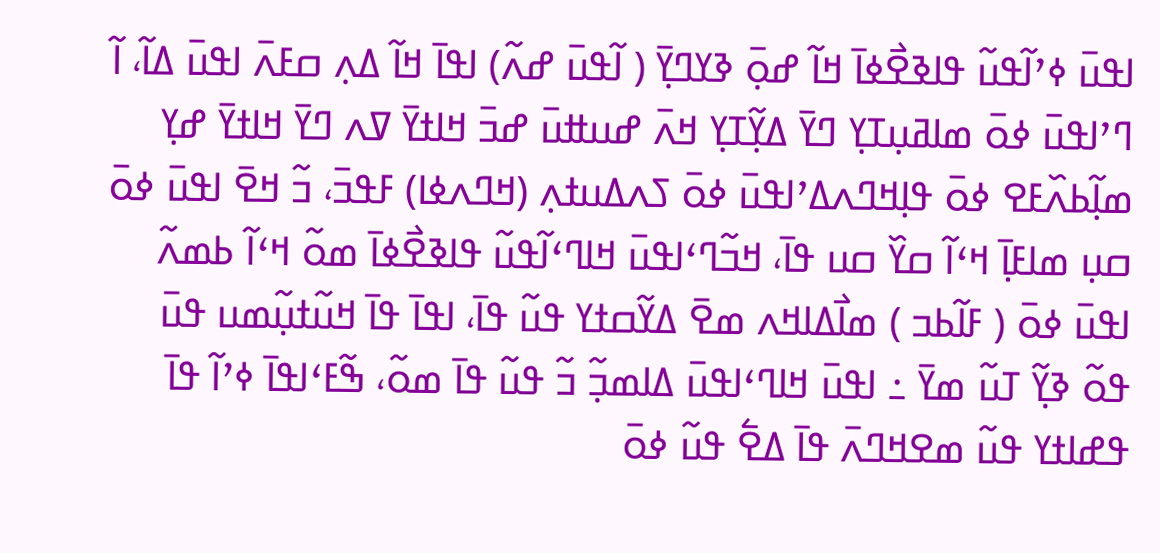ߊߟߎ߫ ߦߴߊ߬ߟߎ߬ ߟߊߢߐ߯ߦߊ߫ ߞߊ߬ ߝߋ߲߫ ߢߌߣߌ߲߫ ( ߊ߬ߟߎ߫ ߝߍ߬) ߊߟߊ߫ ߞߊ߬ ߡߍ߲ ߛߓߍ߫ ߊߟߎ߫ ߡߊ߬، ߊ߬ ߣߴߊߟߎ߫ ߦߋ߫ ߘߊߥߎ߲ߠߌ߲ ߣߌ߫ ߡߌ߲߬ߠߌ߲ ߞߍ߫ ߝߎߚߎ߫ ߝߏ߫ ߞߊߙߌ߫ ߜߍ ߣߌ߫ ߞߊߙߌ߫ ߝߌ߲ ߘߊ߲߬ߕߍ߰ߓߐ ߦߋ߫ ߟߊ߲ߞߣߍߡߴߊߟߎ߫ ߦߋ߫ ߖߍߡߎߙߍ߲ (ߞߣߍߦߊ) ߓߟߏ߫، ߏ߬ ߞߐ߫ ߊߟߎ߫ ߦߋ߫ ߛߎ߲ ߘߊߓߊ߲߫ ߞߵߊ߬ ߛߌ߰ ߛߎ ߟߊ߫، ߞߏ߬ߣߵߊߟߎ߫ ߞߊߣߵߊ߬ߟߎ߬ ߟߊߢߐ߯ߦߊ߫ ߘߋ߬ ߞߵߊ߬ ߕߘߍ߬ ߊߟߎ߫ ߦߋ߫ ( ߓߊ߬ߕߏ ) ߘߊ߯ߡߊߞߍ ߘߐ߫ ߡߌ߬ߛߙߌ ߟߎ߬ ߟߊ߫، ߊߟߊ߫ ߟߊ߫ ߞߎ߬ߙߎ߲߬ߘߎ ߟߎ߫ ߟߋ߬ ߢߌ߲߬ ߠߎ߬ ߘߌ߫ ߸ ߊߟߎ߫ ߞߊߣߵߊߟߎ߫ ߡߊߘߏ߲߬ ߏ߬ ߟߎ߬ ߟߊ߫ ߘߋ߬، ߒ߬ߓߵߊߟߊ߫ ߦߴߊ߬ ߟߊ߫ ߟߝߊߙߌ ߟߎ߬ ߘߐߞߣߍ߫ ߟߊ߫ ߡߐ߱ ߟߎ߬ ߦߋ߫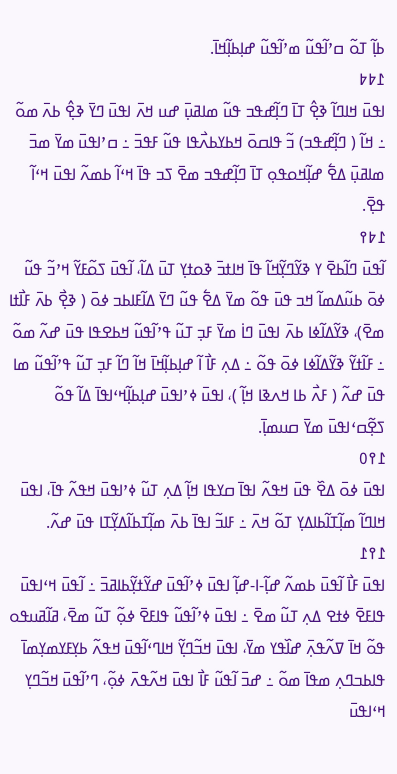ߕߊ߲߬ ߠߋ߬ ߛߴߊ߬ߟߎ߬ ߘߴߊ߬ߟߎ߬ ߝߊ߲ߕߊ߲߬ߞߊ߫.
߁߈߈
ߊߟߎ߫ ߞߊߣߊ߬ ߢߐ߲߮ ߠߊ߫ ߣߊ߲߬ߝߟߏ ߟߎ߬ ߘߊߥߎ߲߫ ߝߎ ߞߍ߫ ߊߟߎ߫ ߣߌ߫ ߢߐ߲߮ ߕߍ߫ ߘߋ߬ ߸ ߞߊ߬ ( ߣߊ߲߬ߝߟߏ) ߏ߬ ߟߊߛߋ߫ ߞߕߌߕߍ߯ߟߊ ߟߎ߬ ߓߟߏ߫ ߸ ߛߴߊߟߎ߫ ߘߌ߫ ߘߏ߫ ߘߊߥߎ߲߫ ߡߐ߱ ߝߊ߲߬ߞߋߟߋ߲ ߠߊ߫ ߣߊ߲߬ߝߟߏ ߘߐ߫ ߖߏ ߟߊ߫ ߞߵߊ߬ ߕߘߍ߬ ߊߟߎ߫ ߞߵߊ߬ ߟߐ߲߫.
߁߈߉
ߊ߬ߟߎ߫ ߣߊ߬ߕߐ߫ ߌ ߢߌ߬ߣߌ߲߬ߞߊ߬ ߟߊ߫ ߞߊߙߏ߫ ߢߋߙߌ߲ ߠߎ߫ ߡߊ߬، ߊ߬ߟߎ߫ ߖߋ߬ߓߌ߬ ߞߴߏ߬ ߟߎ߬ ߦߋ߫ ߕߎ߬ߡߘߊ߬ ߞߏ ߟߎ߫ ߟߋ߬ ߘߌ߫ ߡߐ߱ ߟߎ߬ ߣߌ߫ ߡߊ߬ߓߊߕߏ ߦߋ߫ ( ߢߐ߲߯ ߕߍ߫ ߓߊ߯ߙߊ ߘߐ߫)، ߢߌ߬ߡߊ߬ߦߊ ߕߍ߫ ߊߟߎ߫ ߣߊ߭ ߘߌ߫ ߓߏ߲ ߠߎ߬ ߟߴߊ߬ߟߎ߬ ߞߕߐߟߊ ߟߎ߫ ߝߍ߬ ߘߋ߬ ߸ ߓߊ߬ߙߌ߬ ߢߌ߬ߡߊ߬ߦߊ ߦߋ߫ ߟߋ߬ ߸ ߡߍ߲ ߓߊ߯ ߊ߬ ߝߊ߲ߕߊ߲߬ߞߊ߫ ߞߊ߬ ߣߊ߬ ߓߏ߲ ߠߎ߬ ߟߴߊ߬ߟߎ߬ ߘߊ ߟߎ߫ ߝߍ߬ ( ߓߍ߯ ߕߊ ߞߍߢߊ ߞߊ߲߬ )، ߊߟߎ߫ ߦߴߊߟߎ߫ ߝߊ߲ߕߊ߲߬ߞߵߊߟߊ߫ ߡߊ߬ ߟߋ߬ ߖߐ߲߬ߛߵߊߟߎ߫ ߘߌ߫ ߛߎߘߊ߲߫.
߁߉߀
ߊߟߎ߫ ߦߋ߫ ߡߐ߰ ߟߎ߫ ߞߟߍ߬ ߊߟߊ߫ ߛߌߟߊ ߞߊ߲߬ ߡߍ߲ ߠߎ߬ ߦߴߊߟߎ߫ ߞߟߍ߬ ߟߊ߫، ߊߟߎ߫ ߞߊߣߊ߬ ߘߊ߲߬ߠߊ߬ߕߊߡߌ߲ ߠߋ߬ ߞߍ߫ ߸ ߓߊߏ߬ ߊߟߊ߫ ߕߍ߫ ߘߊ߲߬ߠߕߊ߬ߡߌ߲߬ߠߊ ߟߎ߫ ߝߍ߬.
߁߉߁
ߊߟߎ߫ ߓߊ߯ ߊ߬ߟߎ߫ ߕߘߍ߬ ߝߊ߲߬-ߊ-ߝߊ߲߬ ߊߟߎ߫ ߦߴߊ߬ߟߎ߫ ߝߌ߬ߙߌ߲߬ߕߊߥߏ߫ ߸ ߊ߬ߟߎ߫ ߞߵߊߟߎ߫ ߟߊߓߐ߫ ߦߙߐ ߡߍ߲ ߠߎ߬ ߘߐ߫ ߸ ߊߟߎ߫ ߦߴߊ߬ߟߎ߬ ߟߊߓߐ߫ ߦߋ߲߬ ߠߎ߬ ߘߐ߫، ߥߊ߬ߥߎߟߋ ߟߋ߬ ߞߊ߫ ߜߍ߬ߟߍ߲߫ ߝߊ߰ߟߌ ߘߌ߫، ߊߟߎ߫ ߞߏ߬ߣߌ߲߬ ߞߊߣߵߊ߬ߟߎ߫ ߞߟߍ߬ ߕߌ߲ߓߌߘߌ߲ߘߊ߫ ߟߊߕߏߣߍ߲ ߘߟߊ߫ ߘߋ߬ ߸ ߝߏ߫ ߊ߬ߟߎ߬ ߓߊ߯ ߊߟߎ߫ ߞߍ߬ߟߍ߫ ߦߋ߲߬، ߣߴߊ߬ߟߎ߫ ߞߏ߬ߣߌ߲ ߞߵߊߟߎ߫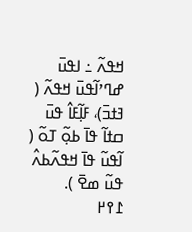ߞߟߍ߬ ߸ ߊߟߎ߫ ߝߣߴߊ߬ߟߎ߫ ߞߟߍ߬ ( ߔߙߏ߫)، ߓߊ߲߬ߓߊ߮ ߟߎ߫ ߛߙߊ߬ ߟߊ߫ ߕߋ߲߬ ߠߋ߬ ( ߊ߬ߟߎ߬ ߟߊ߫ ߞߟߍ߬ߕߍ߮ ߟߎ߬ ߘߐ߫ ).
߁߉߂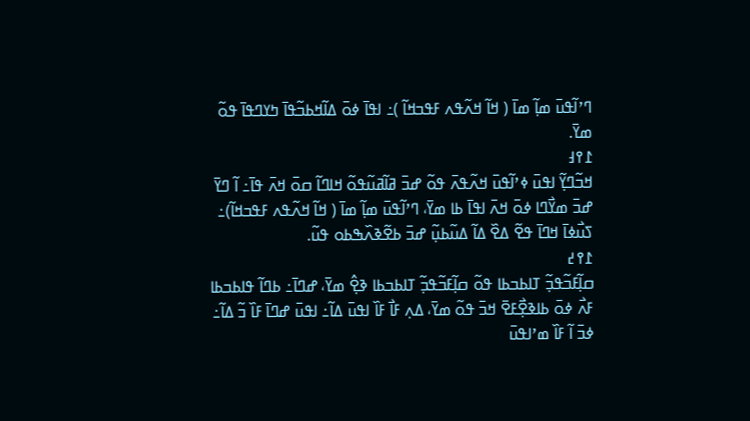ߣߴߊ߬ߟߎ߫ ߘߊ߲߬ ߘߊ߫ ( ߞߊ߬ ߞߍ߬ߟߍ ߓߟߏߞߊ߬ )߸ ߊߟߊ߫ ߦߋ߫ ߡߊ߬ߞߕߏ߬ߟߊ߫ ߤߌߣߟߊ߫ ߟߋ߬ ߘߌ߫.
߁߉߃
ߞߏ߬ߣߌ߲߬ ߊߟߎ߫ ߦߴߊ߬ߟߎ߫ ߞߍ߬ߟߍ߫ ߟߋ߬ ߝߏ߫ ߥߊ߬ߥߎ߬ߟߋ߬ ߞߊߣߊ߬ ߛߋ߫ ߞߍ߫ ߟߊ߫߸ ߊ߬ ߣߌ߫ ߝߏ߫ ߘߌ߯ߣߊ ߦߋ߫ ߞߍ߫ ߊߟߊ߫ ߕߊ ߘߌ߫، ߣߴߊ߬ߟߎ߫ ߘߊ߲߬ ߘߊ߫ ( ߞߊ߬ ߞߍ߬ߟߍ ߓߟߏߞߊ߬)߸ ߖߎ߯ߦߊ߫ ߞߣߊ߫ ߟߐ߬ ߡߐ߰ ߡߊ߬ ߡߎ߬ߕߎ߲߬ ߝߏ߫ ߕߐ߬ߢߍ߰ߒߕߋ ߟߎ߬.
߁߉߄
ߛߊ߲߬ߓߏ߬ߟߏ߲߬ ߠߊߕߏߕߊ ߟߋ߬ ߛߊ߲߬ߓߏ߬ߟߏ߲߬ ߠߊߕߏߕߊ ߢߐ߲߮ ߘߌ߫، ߝߣߊ߫߸ ߕߣߊ߬ ߟߊߕߏߕߊ ߓߍ߯ ߦߋ߫ ߕߊߢߐ߲߯ߓߐ߫ ߞߏ߫ ߟߋ߬ ߘߌ߫، ߡߍ߲ ߓߊ߯ ߓߊ߰ ߊߟߎ߫ ߡߊ߬߸ ߊߟߎ߫ ߝߣߊ߫ ߓߊ߰ ߏ߬ ߡߊ߬߸ ߦߏ߫ ߊ߬ ߓߊ߰ ߘߴߊߟߎ߫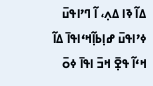ߡߊ߬ ߢߊ ߡߍ߲، ߊ߬ ߣߴߊߟߎ߫ ߦߴߊߟߎ߫ ߝߊ߲ߕߊ߲߬ߞߵߊߟߊ߫ ߡߊ߬ ߞߵߊ߬ ߟߐ߲߫ ߞߏ߫ ߊߟߊ߫ ߦߋ߫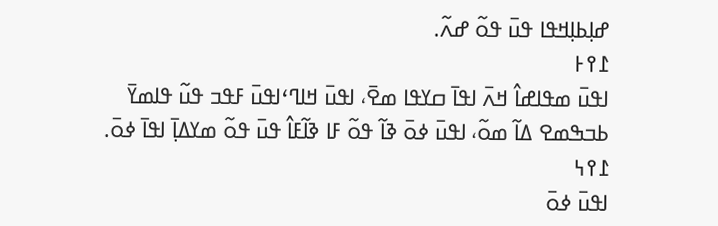ߝߊ߲ߕߊ߲ߞߟߊ ߟߎ߫ ߟߋ߬ ߝߍ߬.
߁߉߅
ߊߟߎ߫ ߘߟߊߝߊ߮ ߞߍ߫ ߊߟߊ߫ ߛߌߟߊ ߘߐ߫، ߊߟߎ߫ ߞߊߣߵߊߟߎ߫ ߓߟߏ ߟߎ߬ ߟߊߘߌ߫ ߕߏߒߘߐ ߡߊ߬ ߘߋ߬، ߊߟߎ߫ ߦߋ߫ ߢߊ߬ ߟߋ߬ ߓߊ ߢߊ߬ߓߊ߮ ߟߎ߫ ߟߋ߬ ߘߌߡߊ߲߫ ߊߟߊ߫ ߦߋ߫.
߁߉߆
ߊߟߎ߫ ߦߋ߫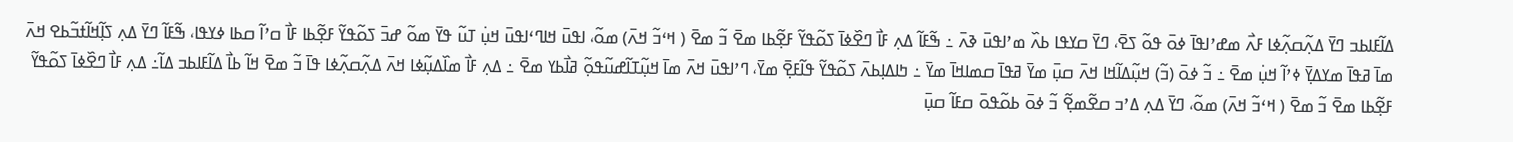ߡߊ߬ߓߊߕߏ ߣߌ߫ ߡߍ߲߬ߛߍ߲߬ߦߊ ߓߍ߯ ߘߝߴߊߟߊ߫ ߦߋ߫ ߟߋ߬ ߖߐ߫، ߣߌ߫ ߛߌߟߊ ߕߍ߰ ߘߴߊߟߎ߫ ߢߍ߫ ߸ ߒ߬ߓߊ߬ ߡߍ߲ ߓߊ߯ ߣߐ߰ߦߊ߫ ߖߋ߬ߟߌ߬ ߓߐ߲߬ߕߊ ߘߐ߫ ߏ߬ ߘߐ߫ ( ߞߵߏ߬ ߞߍ߫) ߘߋ߬، ߊߟߎ߫ ߞߊߣߵߊߟߎ߫ ߞߎ߲߭ ߠߎ߬ ߟߌ߫ ߘߋ߬ ߝߏ߫ ߖߋ߬ߟߌ߬ ߓߐ߲߬ߕߊ ߓߊ߯ ߛߴߊ߬ ߛߕߊ ߦߌߟߊ، ߒ߬ߓߊ߬ ߣߌ߫ ߡߍ߲ ߖߊ߲߬ߞߊ߬ߙߏ߬ߕߐ ߞߍ߫ ߘߊ߫ ߥߟߊ߫ ߘߌߡߌ߲߫ ߦߴߊ߬ ߞߎ߲߭ ߘߐ߫ ߸ ߏ߬ ߦߋ߫ (ߏ߬) ߞߎ߲߬ߡߊ߬ߞߊ ߞߍ߫ ߛߎ߲߫ ߘߌ߫ ߥߟߊ߫ ߛߘߊߞߊ߫ ߘߌ߫ ߸ ߤߊߡߊ߲ߕߍ߫ ߖߋ߬ߟߌ߬ ߟߊ߬ߓߐ߲߫ ߘߌ߫، ߣߴߊߟߎ߫ ߞߍ߫ ߘߊ߫ ߞߎ߲߬ߠߊ߬ߝߎ߬ߟߋ߲߬ ߥߊ߯ߕߌ ߘߐ߫ ߸ ߡߍ߲ ߓߊ߯ ߘߊ߰ߡߎ߲߬ߦߊ ߞߍ߫ ߡߍ߲߬ߛߍ߲߬ߦߊ ߟߊ߫ ߏ߬ ߘߐ߫ ߞߊ߬ ߕߊ߯ ߡߊ߬ߓߊߕߏ ߡߊ߬߸ ߡߍ߲ ߓߊ߯ ߣߐ߰ߦߊ߫ ߖߋ߬ߟߌ߬ ߓߐ߲߬ߕߊ ߘߐ߫ ߏ߬ ߘߐ߫ ( ߞߵߏ߬ ߞߍ߫) ߘߋ߬، ߣߌ߫ ߡߍ߲ ߡߴߏ ߛߐ߬ߘߐ߲߬ ߏ߬ ߦߋ߫ ߕߋ߬ߟߋ߫ ߛߓߊ߬ ߛߎ߲߫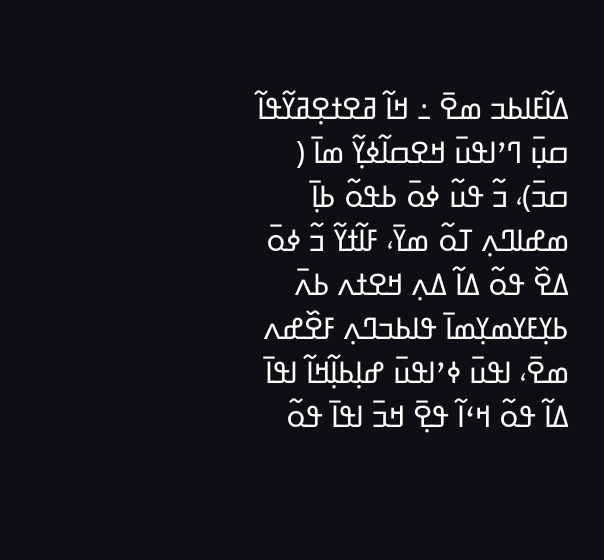ߡߊ߬ߓߊߕߏ ߘߐ߫ ߸ ߞߊ߬ ߥߐߙߐ߲ߥߌ߬ߟߊ߬ ߛߎ߲߫ ߣߴߊߟߎ߫ ߞߐߛߊ߬ߦߌ߲߬ ߘߊ߫ ( ߛߏ߫)، ߏ߬ ߟߎ߬ ߦߋ߫ ߕߟߋ߬ ߕߊ߲߫ ߘߝߊߣߍ߲ ߠߋ߬ ߘߌ߫، ߓߊ߬ߙߌ߬ ߏ߬ ߦߋ߫ ߡߐ߰ ߟߋ߬ ߡߊ߬ ߡߍ߲ ߞߐߙߍ ߕߍ߫ ߕߌ߲ߓߌߘߌ߲ߘߊ߫ ߟߊߕߏߣߍ߲ ߓߐ߰ߝߍ ߘߐ߫، ߊߟߎ߫ ߦߴߊߟߎ߫ ߝߊ߲ߕߊ߲߬ߞߊ߬ ߊߟߊ߫ ߡߊ߬ ߟߋ߬ ߞߵߊ߬ ߟߐ߲߫ ߞߏ߫ ߊߟߊ߫ ߟߋ߬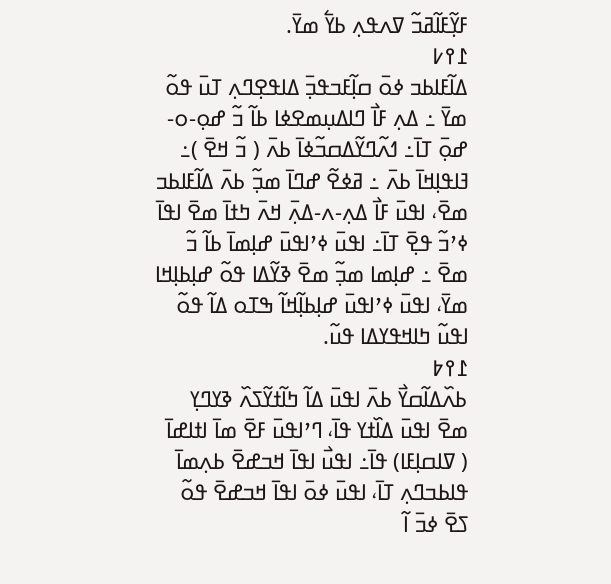ߓߌ߲߬ߓߊ߬ߥߏ߬ ߜߍߟߍ߲ ߕߌ߱ ߘߌ߫.
߁߉߇
ߡߊ߬ߓߊߕߏ ߦߋ߫ ߛߊ߲߬ߓߏߟߏ߲߫ ߡߊߟߐ߲ߣߍ߲ ߠߎ߫ ߟߋ߬ ߘߌ߫ ߸ ߡߍ߲ ߓߊ߯ ߣߊߡߎ߲ߘߐߦߊ ߕߊ߬ ߏ߬ ߝߋ߲-ߋ-ߝߋ߲߫ ߠߊ߫߸ ߗߍ߬ߣߌ߬ߡߛߏ߬ߦߊ߫ ߕߍ߫ ( ߏ߬ ߞߐ߫ )߸ ߔߊߟߊ߲ߞߊ߫ ߕߍ߫ ߸ ߥߦߐ߬ ߝߣߊ߫ ߘߏ߲߬ ߕߍ߫ ߡߊ߬ߓߊߕߏ ߘߐ߫، ߊߟߎ߫ ߓߊ߯ ߡߍ߲-ߍ-ߡߍ߲߫ ߞߍ߫ ߤߙߊ߫ ߘߐ߫ ߊߟߊ߫ ߦߴߏ߬ ߟߐ߲߫ ߠߊ߫߸ ߊߟߎ߫ ߦߴߊߟߎ߫ ߝߊ߲ߘߊ߫ ߕߊ߬ ߏ߬ ߘߐ߫ ߸ ߝߊ߲ߘߊ ߘߏ߲߬ ߘߐ߫ ߢߌ߬ߡߊ ߟߋ߬ ߝߊ߲ߕߊ߲ߞߊ ߘߌ߫، ߊߟߎ߫ ߦߴߊߟߎ߫ ߝߊ߲ߕߊ߲߬ߞߊ߬ ߒߠߋ ߡߊ߬ ߟߋ߬ ߊߟߎ߬ ߤߊߞߟߌߡߊ ߟߎ߬.
߁߉߈
ߕߍ߰ߡߊ߬ߛߌ߯ ߕߍ߫ ߊߟߎ߫ ߡߊ߬ ߤߊ߬ߙߌ߬ߖߍ߰ ߢߌߣߌ߲ ߘߐ߫ ߊߟߎ߫ ߡߊ߰ߙߌ ߟߊ߫، ߣߴߊߟߎ߫ ߓߐ߫ ߘߊ߫ ߊߙߊߝߊ߫ ( ߜߊߛߊ߲ߓߊ) ߟߊ߫߸ ߊߟߎ߯ ߊߟߊ߫ ߞߏߝߐ߫ ߕߍ߲ߘߊ߫ ߟߊߕߏߣߍ߲ ߠߊ߫، ߊߟߎ߫ ߦߋ߫ ߊߟߊ߫ ߞߏߝߐ߫ ߟߋ߬ ߖߐ߫ ߦߏ߫ ߊ߬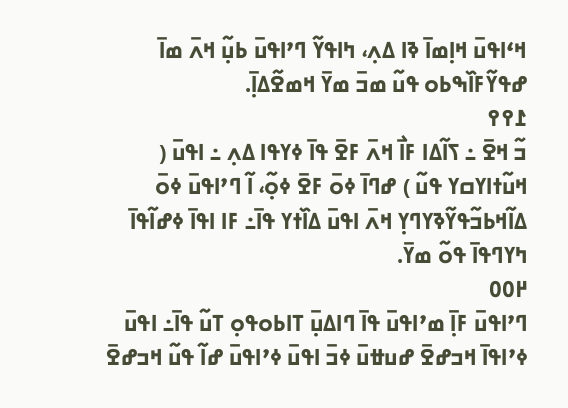ߞߵߊߟߎ߫ ߞߊ߲ߘߊ߫ ߢߊ ߡߍ߲، ߤߊߟߌ߬ ߣߴߊߟߎ߫ ߕߎ߲߬ ߞߍ߫ ߘߊ߫ ߝߟߌ߬ߓߊ߰ߒߕߋ ߟߎ߬ ߘߏ߫ ߘߌ߫ ߞߘߐ߬ߡߊ߲߫.
߁߉߉
ߏ߬ ߞߐ߫ ߸ ߖߊ߬ߡߊ ߓߊ߯ ߞߍ߫ ߓߐ߫ ߟߊ߫ ߦߌߟߊ ߡߍ߲ ߸ ߊߟߎ߫ ( ߞߎ߬ߙߊߌߛߌ ߟߎ߬ ) ߝߣߊ߫ ߦߋ߫ ߓߐ߫ ߦߋ߲߬، ߊ߬ ߣߴߊߟߎ߫ ߦߋ߫ ߡߊ߬ߞߕߏ߬ߟߌ߬ߢߌߣߌ߲ ߞߍ߫ ߊߟߎ߫ ߡߊ߰ߙߌ ߟߊ߫߸ ߓߊ ߊߟߊ߫ ߦߝߊ߬ߟߊ߫ ߤߌߣߟߊ߫ ߟߋ߬ ߘߌ߫.
߂߀߀
ߣߴߊߟߎ߫ ߓߊ߲߫ ߘߴߊߟߎ߫ ߟߊ߫ ߣߊߡߎ߲߫ ߠߊߕߋߟߋ߲ ߠߎ߬ ߟߊ߫߸ ߊߟߎ߫ ߦߴߊߟߊ߫ ߞߏߝߐ߫ ߝߎߚߎ߫ ߦߏ߫ ߊߟߎ߫ ߦߴߊߟߎ߫ ߝߊ߬ ߟߎ߬ ߞߏߝߐ߫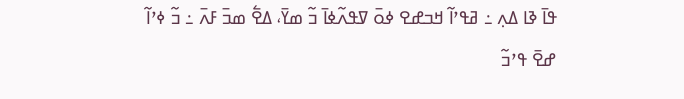ߟߊ߫ ߢߊ ߡߍ߲ ߸ ߥߟߴߊ߬ ߞߏߝߐ ߦߋ߫ ߜߟߍ߬ߦߊ߫ ߏ߬ ߘߌ߫، ߡߐ߱ ߘߏ߫ ߓߍ߫ ߸ ߏ߬ ߦߴߊ߬ ߝߐ߫ ߟߴߏ߬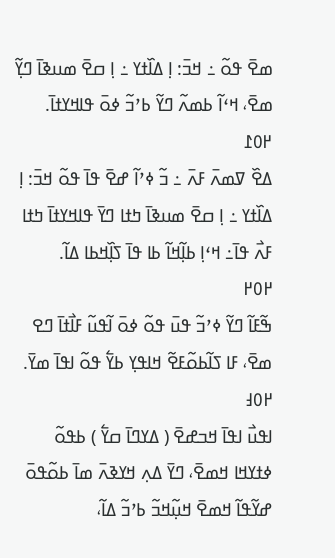ߘߐ߫ ߟߋ߬ ߸ ߞߏ߫: ߊ߲ ߡߊ߰ߙߌ ߸ ߊ߲ ߛߐ߫ ߘߎߢߊ߫ ߣߌ߲߬ ߘߐ߫، ߞߵߊ߬ ߕߘߍ߬ ߣߌ߬ ߕߴߏ߬ ߦߋ߫ ߟߊߞߌߙߊ߫.
߂߀߁
ߡߐ߰ ߜߘߍ߫ ߓߍ߫ ߸ ߏ߬ ߦߴߊ߬ ߝߐ߫ ߟߊ߫ ߟߋ߬ ߞߏ߫: ߊ߲ ߡߊ߰ߙߌ ߸ ߊ߲ ߛߐ߫ ߘߎߢߊ߫ ߤߙߊ ߣߌ߫ ߟߊߞߌߙߊ߫ ߤߙߊ ߓߍ߯ ߟߊ߫߸ ߞߵߊ߲ ߕߊ߲߬ߞߊ߬ ߕߊ ߟߊ߫ ߖߊ߲߰ߞߕߊ ߡߊ߬.
߂߀߂
ߒ߬ߓߊ߬ ߣߌ߬ ߦߴߏ߬ ߟߎ߫ ߟߋ߬ ߦߋ߫ ߊ߬ߟߎ߬ ߓߊ߯ߙߊ߫ ߣߐ ߘߐ߫، ߓߊ ߖߊ߬ߕߋ߬ߓߐ߬ ߞߊߟߌ߲ ߕߌ߱ ߟߋ߬ ߊߟߊ߫ ߘߌ߫.
߂߀߃
ߊߟߎ߯ ߊߟߊ߫ ߞߏߝߐ߫ ( ߡߌߣߊ߫ ߛߌ߱ ) ߕߟߋ߬ ߦߙߌߞߊ ߞߘߐ߫، ߣߌ߫ ߡߍ߲ ߞߌߢߍ߫ ߘߊ߫ ߕߋ߬ߟߋ߫ ߝߌ߬ߟߊ߬ ߞߘߐ߫ ߞߎ߲߬ߞߏ߬ ߕߴߏ߬ ߡߊ߬،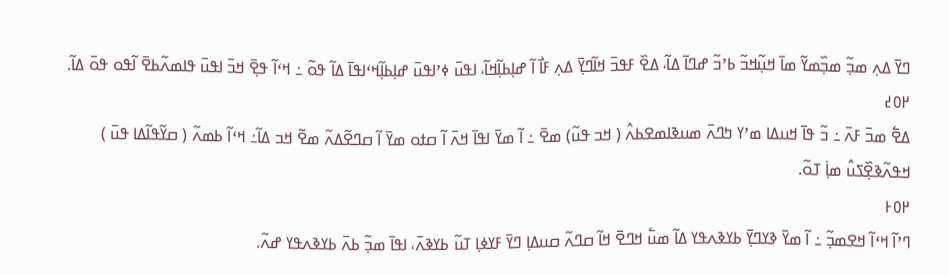ߣߌ߫ ߡߍ߲ ߘߏ߲߬ ߘߏ߲߰ߘߌ߬ ߘߊ߫ ߞߎ߲߬ߞߏ߬ ߕߴߏ߬ ߝߣߊ߫ ߡߊ߬، ߡߐ߰ ߓߟߏ߫ ߞߊ߬ߣߌ߲߫ ߡߍ߲ ߓߊ߯ ߊ߬ ߝߊ߲ߕߊ߲߬ߞߊ߬، ߊߟߎ߫ ߦߴߊߟߎ߫ ߝߊ߲ߕߊ߲߬ߞߵߊߟߊ߫ ߡߊ߬ ߟߋ߬ ߸ ߞߵߊ߬ ߟߐ߲߫ ߞߏ߫ ߊߟߎ߫ ߟߊߘߍ߬ߕߐ߫ ߊ߬ߟߋ ߟߋ߫ ߡߊ߬.
߂߀߄
ߡߐ߱ ߘߏ߫ ߓߍ߫ ߸ ߏ߬ ߟߊ߫ ߞߎߡߊ ߘߴߌ ߤߣߍ߫ ߘߎߢߊߘߐߕߍ߮ ( ߞߏ ߟߎ߬) ߘߐ߫ ߸ ߊ߬ ߘߌ߫ ߊߟߊ߫ ߞߍ߫ ߊ߬ ߛߙߋ ߘߌ߫ ߊ߬ ߛߣߐ߬ߡߍ߬ ߘߐ߬ ߞߏ ߡߊ߬߸ ߞߵߊ߬ ߕߘߍ߬ ( ߛߌ߬ߟߊ߬ߡߊ ߟߎ߫ ) ߞߟߍ߬ߢߐ߲߰ߖߎ߮ ߘߊ߲߭ ߠߋ߬.
߂߀߅
ߣߴߊ߬ ߞߵߊ߬ ߞߐߘߏ߲߬ ߸ ߊ߬ ߘߌ߫ ߢߌߣߌ߲߫ ߕߌߢߍߟߌ ߡߊ߬ ߘߎ߱ ߞߣߐ߫ ߞߊ߬ ߛߣߍ߬ ߛߎߡߊ߲ ߣߌ߫ ߓߌߦߊ߲ ߠߎ߬ ߕߌߢߍ߫، ߊߟߊ߫ ߘߏ߲߬ ߕߍ߫ ߕߌߢߍߟߌ ߝߍ߬.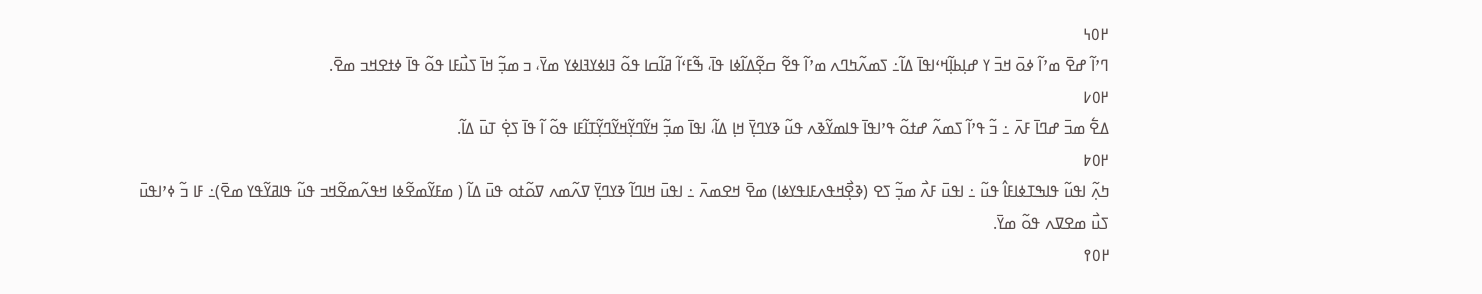߂߀߆
ߣߴߊ߬ ߝߐ߫ ߘߴߊ߬ ߦߋ߫ ߞߏ߫ ߌ ߝߊ߲ߕߊ߲߬ߞߵߊߟߊ߫ ߡߊ߬߸ ߖߘߍ߬ߤߣߍ ߘߴߊ߬ ߟߐ߬ ߛߐ߲߬ߡߊ߬ߦߊ ߟߊ߫، ߒ߬ߓߵߊ߬ ߥߊ߬ߛߊ ߟߋ߬ ߔߊߦߌߔߊߦߌ ߘߌ߫، ߏ ߘߏ߲߬ ߞߊ߫ ߖߎ߯ߓߊ ߟߋ߬ ߟߊ߫ ߦߙߐߞߏ ߘߐ߫.
߂߀߇
ߡߐ߱ ߘߏ߫ ߝߣߊ߫ ߓߍ߫ ߸ ߏ߬ ߟߴߊ߬ ߖߘߍ߬ ߝߙߋ߬ ߟߴߊߟߊ߫ ߟߊߘߌ߬ߢߍ ߟߎ߬ ߢߌߣߌ߲߫ ߞߊ߲ ߡߊ߬، ߊߟߊ߫ ߘߏ߲߬ ߞߌ߬ߣߌ߲߬ߞߌ߬ߣߌ߲߬ߠߊ߬ߓߊ ߟߋ߬ ߊ߬ ߟߊ߫ ߖߐ߲߭ ߠߎ߫ ߡߊ߬.
߂߀߈
ߤߍ߲߬ ߊߟߎ߬ ߟߊߒߠߦߊߓߊ߮ ߟߎ߬ ߸ ߊߟߎ߫ ߓߍ߯ ߘߏ߲߬ ߖߐ (ߢߐ߲߯ߞߟߍߓߊߟߌߦߊ) ߘߐ߫ ߞߐߘߍ߫ ߸ ߊߟߎ߫ ߞߊߣߊ߬ ߢߌߣߌ߲߫ ߜߍ߬ߘߍ ߜߋ߬ߙߋ ߟߎ߫ ߡߊ߬ ( ߘߓߌ߬ߘߐ߬ߦߊ ߞߟߍ߬ߘߐ߬ߞߏ ߟߎ߬ ߟߊߥߌ߬ߟߌ ߘߐ߫)߸ ߓߊ ߏ߬ ߦߴߊߟߎ߫ ߖߎ߯ ߘߐߜߍ ߟߋ߬ ߘߌ߫.
߂߀߉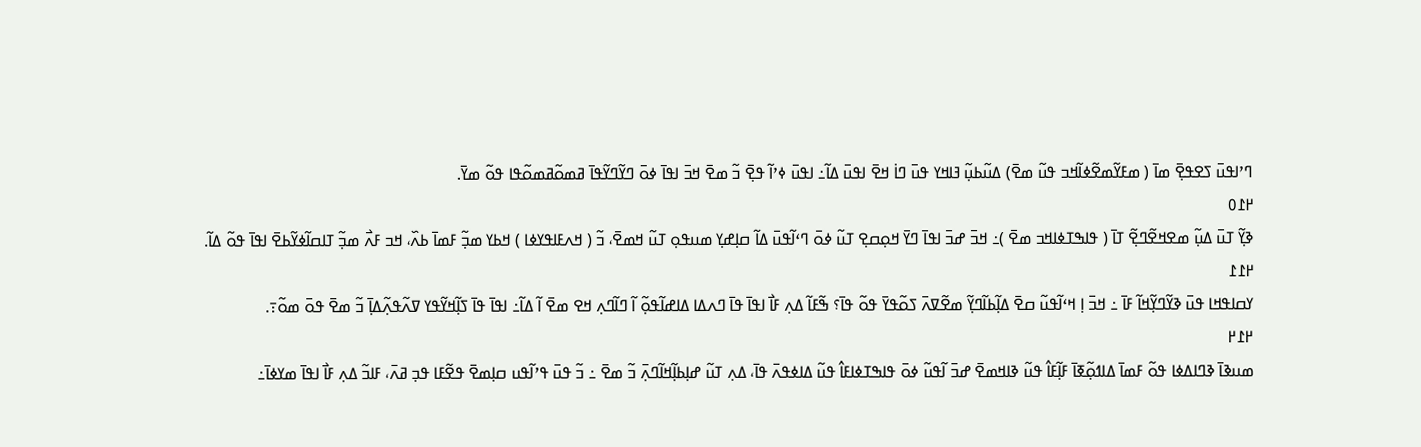ߣߴߊߟߎ߫ ߖߐߟߐ߲߫ ߘߊ߫ ( ߘߓߌ߬ߘߐ߬ߦߊ߬ߞߏ ߟߎ߬ ߘߐ߫) ߡߎ߬ߕߎ߲߬ ߔߊߞߌ ߟߎ߫ ߣߊ߭ ߞߐ߫ ߊߟߎ߫ ߡߊ߬߸ ߊߟߎ߫ ߦߴߊ߬ ߟߐ߲߫ ߏ߬ ߘߐ߫ ߞߏ߫ ߊߟߊ߫ ߦߋ߫ ߣߌ߬ߣߌ߬ߟߊ߫ ߥߘߋ߬ߥߘߋ߬ߟߊ ߟߋ߬ ߘߌ߫.
߂߁߀
ߢߌ߲߬ ߠߎ߫ ߡߎ߲߬ ߘߐߞߐ߬ߣߐ߲߬ ߠߊ߫ ( ߟߊߒߠߦߊߞߏ ߘߐ߫ )߸ ߞߏ߫ ߝߏ߫ ߊߟߊ߫ ߣߌ߫ ߞߋ߲ߛߐ߲ ߠߎ߬ ߦߋ߫ ߣߵߊ߬ߟߎ߫ ߡߊ߬ ߛߊ߲ߝߌ߲ ߘߎߟߋ߲ ߠߎ߬ ߞߘߐ߫، ߏ߬ ( ߞߍߓߊߟߌߦߊ ) ߞߕߌ ߘߏ߲߬ ߓߘߊ߫ ߕߍ߰، ߞߏ ߓߍ߯ ߘߏ߲߬ ߠߊߛߊ߬ߦߌ߬ߕߐ߫ ߊߟߊ߫ ߟߋ߬ ߡߊ߬.
߂߁߁
ߌߛߊߟߞߊ ߟߎ߫ ߢߌ߬ߣߌ߲߬ߞߊ߬ ߓߊ߫ ߸ ߞߏ߫ ߊ߲ ߞߵߊ߬ߟߎ߬ ߛߐ߫ ߡߊ߲߬ߕߊ߬ߣߌ߲߬ ߘߐ߬ߜߍ߫ ߖߋ߬ߟߌ߫ ߟߋ߬ ߟߊ߫؟ ߒ߬ߓߊ߬ ߡߍ߲ ߓߊ߯ ߊߟߊ߫ ߟߊ߫ ߣߍߡߊ ߡߊߝߊ߬ߟߋ߲߬ ߊ߬ ߣߊ߬ߣߍ߲ ߞߐ ߘߐ߫ ߊ߬ ߡߊ߬߸ ߊߟߊ߫ ߟߊ߫ ߖߊ߲߬ߞߌ߬ߟߌ ߜߍ߬ߟߍ߲߬ߡߊ߲߫ ߏ߬ ߘߐ߫ ߟߋ߫ ߘߋ߬߹.
߂߁߂
ߘߎߢߊ߫ ߢߣߊߡߦߊ ߟߋ߬ ߓߘߊ߫ ߡߊߗߋ߲߬ߧߊ߫ ߓߊ߲߬ߓߊ߮ ߟߎ߬ ߢߊߞߘߐ߫ ߝߏ߫ ߊ߬ߟߎ߬ ߦߋ߫ ߟߊߒߠߦߊߓߊ߮ ߟߎ߬ ߡߊߦߟߍ߫ ߟߊ߫، ߡߍ߲ ߠߎ߬ ߝߊ߲ߕߊ߲߬ߞߊ߬ߣߍ߲߫ ߏ߬ ߘߐ߫ ߸ ߏ߬ ߟߎ߫ ߟߴߊ߬ߟߎ ߛߊ߲ߘߐ߫ ߟߐ߬ߓߊ ߟߏ߲ ߥߍ߫، ߓߊߏ߬ ߡߍ߲ ߓߊ߯ ߊߟߊ߫ ߘߌߦߊ߫߸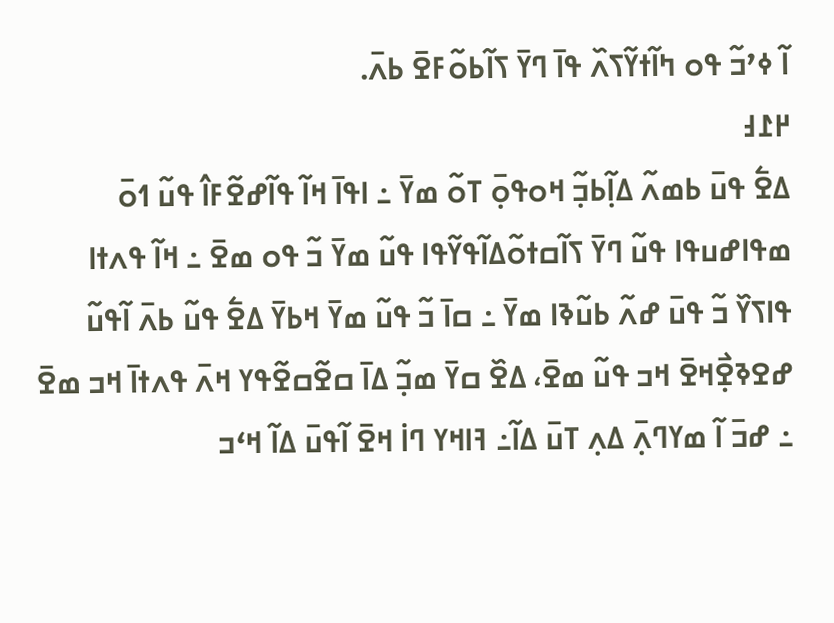ߊ߬ ߦߴߏ߬ ߟߋ ߤߊ߬ߙߌ߬ߖߍ߰ ߟߊ߫ ߣߌ߫ ߖߊ߬ߕߋ߬ߓߐ߫ ߕߍ߫.
߂߁߃
ߡߐ߱ ߟߎ߫ ߕߘߍ߬ ߡߊ߲߬ߕߏ߲߬ ߞߋߟߋ߲߫ ߠߋ߬ ߘߌ߫ ߸ ߊߟߊ߫ ߞߊ߬ ߟߊ߬ߝߐ߬ߓߊ߮ ߟߎ߬ ߗߋ߫ ߘߟߊߝߎߟߊ ߟߎ߬ ߣߌ߫ ߖߊ߬ߛߙߋ߬ߡߊ߬ߟߌ߬ߟߊ ߟߎ߬ ߘߌ߫ ߏ߬ ߟߋ ߘߐ߫ ߸ ߞߊ߬ ߟߍߙߊ ߟߊߖߌ߰ ߏ߬ ߟߎ߫ ߝߍ߬ ߕߎ߬ߢߊ ߘߌ߫ ߸ ߛߊ߫ ߏ߬ ߟߎ߬ ߘߌ߫ ߞߕߌ߫ ߡߐ߱ ߟߎ߬ ߕߍ߫ ߊ߬ߟߎ߬ ߝߐߢߐ߲߯ߞߐ߫ ߞߏ ߟߎ߬ ߘߐ߫، ߡߐ߰ ߛߌ߫ ߘߏ߲߬ ߡߊ߫ ߛߐ߬ߛߐ߬ߟߌ ߞߍ߫ ߟߍߙߊ߫ ߞߏ ߘߐ߫ ߸ ߝߏ߫ ߊ߬ ߘߌߣߍ߲߫ ߡߍ߲ ߠߎ߫ ߡߊ߬߸ ߔߊߞߌ ߣߊ߭ ߞߐ߫ ߊ߬ߟߎ߫ ߡߊ߬ ߞߵߏ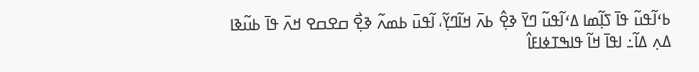ߕߵߊ߬ߟߎ߬ ߟߊ߫ ߖߊ߲߬ߘߊ ߡߵߊ߬ߟߎ߬ ߣߌ߫ ߢߐ߲߮ ߕߍ߫ ߞߊ߬ߣߌ߲߬، ߊ߬ߟߎ߫ ߕߘߍ߬ ߢߐ߲߯ ߛߐߛߐ ߞߍ߫ ߟߊ߫ ߕߎ߬ߢߊ ߡߍ߲ ߡߊ߬߸ ߊߟߊ߫ ߞߊ߬ ߟߊߒߠߦߊߓߊ߮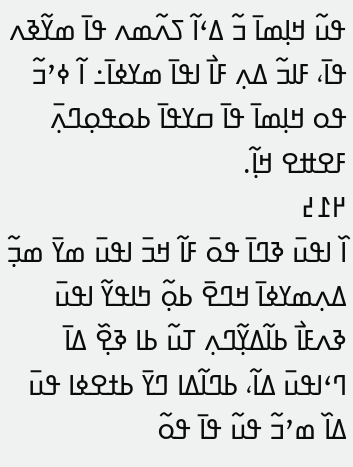ߟߎ߬ ߞߊ߲ߘߊ߫ ߏ߬ ߡߵߊ߬ ߖߍ߬ߘߍ ߟߊ߫ ߘߌ߬ߢߍ ߟߊ߫، ߓߊߏ߬ ߡߍ߲ ߓߊ߯ ߊߟߊ߫ ߘߌߦߊ߫߸ ߊ߬ ߦߴߏ߬ ߟߋ ߞߊ߲ߘߊ߫ ߟߊ߫ ߛߌߟߊ߫ ߕߋߟߋ߲ߣߍ߲߫ ߓߐߚߐ ߞߊ߲߬.
߂߁߄
ߊ߰ ߊߟߎ߫ ߢߣߊ߫ ߟߋ߫ ߓߊ߬ ߞߏ߫ ߊߟߎ߫ ߘߌ߫ ߘߏ߲߬ ߡߍ߲ߘߌߦߊ߫ ߞߣߐ߫ ߕߋ߲߬ ߤߊߟߌ߬ ߊߟߎ߫ ߢߍߓߊ߯ ߕߊ߬ߡߌ߲߬ߣߍ߲ ߠߎ߬ ߕߊ ߢߐ߲߰ ߡߊ߫ ߣߵߊߟߎ߫ ߡߊ߬، ߕߣߊ߬ߡߊ ߣߌ߫ ߕߙߐߦߊ ߟߎ߫ ߡߊ߰ ߘߴߏ߬ ߟߎ߬ ߟߊ߫ ߟߋ߬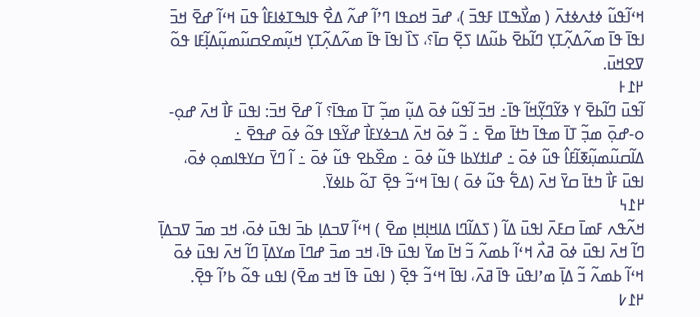ߞߵߊ߬ߟߎ߬ ߦߙߍߦߙߍ߫ ( ߘߌ߯ߒߠߊ ߓߟߏ߫ )، ߝߏ߫ ߞߋߟߊ ߣߴߊ߬ ߝߍ߬ ߡߐ߯ ߟߊߒߠߦߊߓߊ߮ ߟߎ߫ ߞߵߊ߬ ߝߐ߫ ߞߏ߫ ߊߟߊ߫ ߟߊ߫ ߘߍ߬ߡߍ߲߬ߠߌ߲ ߣߊ߬ߕߐ߫ ߕߎ߬ߡߊ ߖߐ߲߫ ߛߊ߫؟، ߖߊ߰ ߊߟߊ߫ ߟߊ߫ ߘߍ߬ߡߍ߲߬ߠߌ߲ ߞߎ߲߬ߘߐߛߎ߬ߘߎ߲߬ߡߊ߲߬ߓߊ ߟߋ߬ ߜߐߞߎ߫.
߂߁߅
ߊ߬ߟߎ߫ ߣߊ߬ߕߐ߫ ߌ ߢߌ߬ߣߌ߲߬ߞߊ߬ ߟߊ߫߸ ߞߏ߫ ߊ߬ߟߎ߬ ߦߋ߫ ߡߎ߲߬ ߘߏ߲߬ ߠߊ߫ ߘߟߊ߫؟ ߊ߬ ߝߐ߫ ߞߏ߫: ߊߟߎ߫ ߓߊ߯ ߞߍ߫ ߝߋ߲-ߋ-ߝߋ߲߫ ߘߏ߲߬ ߠߊ߫ ߘߟߊ߫ ߤߙߊ߫ ߘߐ߫ ߸ ߏ߬ ߦߋ߫ ߞߍ߫ ߡߏߦߌߓߊ߯ ߝߌ߬ߟߊ ߟߋ߬ ߦߋ߫ ߝߟߐ߫ ߸ ߡߊ߬ߛߎ߬ߘߎ߲߬ߧߊ߬ߓߊ߮ ߟߎ߬ ߦߋ߫ ߸ ߝߊߙߌߕߊ ߟߎ߬ ߦߋ߫ ߸ ߘߐ߰ߕߐ ߟߎ߬ ߦߋ߫ ߸ ߊ߬ ߣߌ߫ ߛߌߟߊߘߋ߲ ߦߋ߫، ߊߟߎ߫ ߓߊ߯ ߤߙߊ߫ ߛߌ߫ ߞߍ߫ (ߡߐ߱ ߟߎ߬ ߦߋ߫ ) ߊߟߊ߫ ߞߵߏ߬ ߟߐ߲߫ ߠߋ߬ ߕߊߦߌ߫.
߂߁߆
ߞߍ߬ߟߍ ߓߘߊ߫ ߛߓߍ߫ ߊߟߎ߫ ߡߊ߬ ( ߖߡߊ߬ߣߊ ߡߊߞߊ߲ߞߊ߲ ߘߐ߫ ) ߞߵߊ߬ ߜߏߡߊ߲ ߕߏ߫ ߊߟߎ߫ ߦߋ߫، ߞߏ ߘߏ߫ ߜߏߡߊ߲߫ ߣߊ߬ ߞߍ߫ ߊߟߎ߫ ߦߋ߫ ߥߍ߯ ߞߵߊ߬ ߕߘߍ߬ ߏ߬ ߞߊ߫ ߘߌ߫ ߊߟߎ߫ ߟߊ߫، ߞߏ ߘߏ߫ ߝߣߊ߫ ߘߌߡߊ߲߫ ߣߊ߬ ߞߍ߫ ߊߟߎ߫ ߦߋ߫ ߞߵߊ߬ ߕߘߍ߬ ߏ߬ ߡߊ߲߫ ߘߴߊߟߎ߫ ߟߊ߫ ߥߍ߫، ߊߟߊ߫ ߞߵߏ߬ ߟߐ߲߫ ( ߊߟߎ߫ ߟߊ߫ ߞߏ ߘߐ߫) ߊߟߎ ߟߋ߬ ߕߴߊ߬ ߟߐ߲߫.
߂߁߇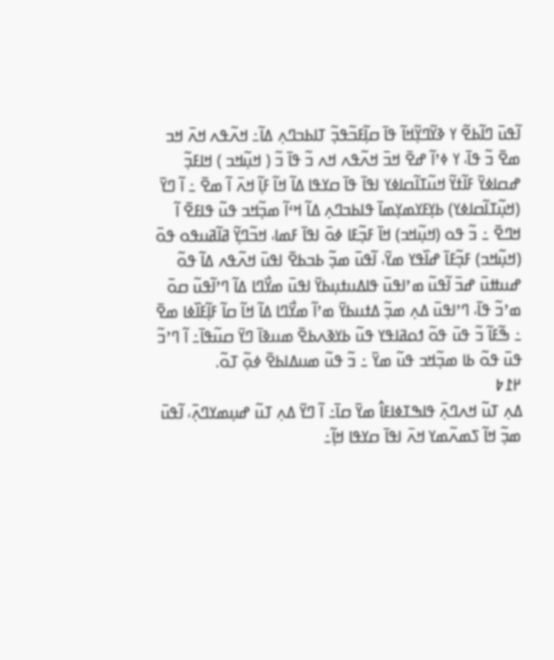ߊ߬ߟߎ߫ ߣߊ߬ߕߐ߬ ߌ ߢߌ߬ߣߌ߲߬ߞߊ߬ ߟߊ߫ ߛߊ߲߬ߓߏ߬ߟߏ߲߬ ߠߊߕߏߣߍ߲ ߡߊ߬߸ ߞߍ߬ߟߍ ߞߍ߫ ߞߏ ߘߐ߫ ߏ߬ ߟߊ߫، ߌ ߦߴߊ߬ ߝߐ߫ ߞߏ߫ ߞߍ߬ߟߍ ߞߍ ߏ߬ ߟߊ߫ ߏ߬ ( ߞߎ߲߬ߞߏ ) ߞߊߓߏ߲߬ ߝߛߊߦߌ߫ ߓߊ߬ߙߌ߬ ߞߎ߬ߠߊ߬ߛߊߦߌ ߊߟߊ߫ ߟߊ߫ ߛߌߟߊ ߡߊ߬ ߞߊ߬ ߓߊ߲߬ ߞߍ߫ ߊ߬ ߘߐ߫ ߸ ߊ߬ ߣߌ߫ (ߞߎ߲߬ߠߊ߬ߛߊߦߌ) ߕߌ߲ߓߌߘߌ߲ߘߊ߫ ߟߊߕߏߣߍ߲ ߡߊ߬ ߞߵߊ߬ ߘߏ߲߬ߞߏ ߟߎ߬ ߟߊߓߐ߫ ߊ߬ ߞߣߐ߫ ߸ ߏ߬ ߟߋ (ߞߎ߲߬ߞߏ) ߞߊ߫ ߓߏ߲߬ߓߊ ߦߋ߫ ߊߟߊ߫ ߓߘߊ، ߞߏ߬ߣߌ߲߬ ߥߊ߬ߥߎߟߋ ߟߋ߫ (ߞߎ߲߬ߞߏ) ߓߏ߲߬ߓߊ߫ ߝߊ߰ߟߌ ߘߌ߫، ߊ߬ߟߎ߫ ߘߏ߲߬ ߕߏߕߐ߫ ߊߟߎ߫ ߞߍ߬ߟߍ ߡߊ߬ ߟߋ߬ ߝߎߚߎ߫ ߝߏ߫ ߊ߬ߟߎ߬ ߘߴߊߟߎ߫ ߟߊߡߎߙߎ߲ߕߌ߫ ߊߟߎ߫ ߘߌ߯ߣߊ ߡߊ߬ ߣߴߊ߬ߟߎ߬ ߛߋ߫ ߘߴߏ߬ ߟߊ߫، ߣߴߊߟߎ߫ ߡߍ߲ ߘߏ߲߬ ߡߙߎߕߌ߫ ߘߴߊ߬ ߘߌ߯ߣߊ ߡߊ߬ ߞߊ߬ ߛߊ߬ ߓߊ߲߬ߓߊ߰ߦߊ ߘߐ߫ ߸ ߒ߬ߓߊ߬ ߏ߬ ߟߎ߫ ߟߋ߬ ߗߋߥߊߟߌ ߟߎ߬ ߕߌߢߍߕߐ߫ ߘߎߢߊ߫ ߣߌ߫ ߛߎ߬ߟߊ߫߸ ߊ߬ ߣߴߏ߬ ߟߎ߫ ߟߋ߬ ߕߊ ߘߏ߲߬ߞߏ ߟߎ߬ ߘߌ߫ ߸ ߏ߬ ߟߎ߬ ߘߎߡߊߕߐ߫ ߦߋ߲߬ ߠߋ߬.
߂߁߈
ߡߍ߲ ߠߎ߬ ߞߍߣߍ߲߫ ߟߊߒߠߦߊߓߊ߮ ߘߌ߫ ߛߊ߫߸ ߊ߬ ߣߌ߫ ߡߍ߲ ߠߎ߬ ߝߎ߲ߘߌߣߍ߲߫، ߊ߬ߟߎ߫ ߘߏ߲߬ ߞߊ߬ ߖߘߍ߬ߘߌ ߞߍ߫ ߊߟߊ߫ ߛߌߟߊ ߞߊ߲߬߸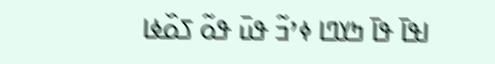ߊߟߊ߫ ߟߊ߫ ߤߌߣߊ ߦߴߏ߬ ߟߎ߫ ߟߋ߬ ߖߋ߰ߦߊ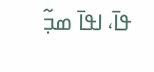ߟߊ߫، ߊߟߊ߫ ߘߏ߲߬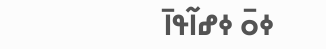ߦߋ߫ ߦߝߊ߬ߟߊ߫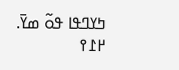ߤߌߣߟߊ ߟߋ߬ ߘߌ߫.
߂߁߉